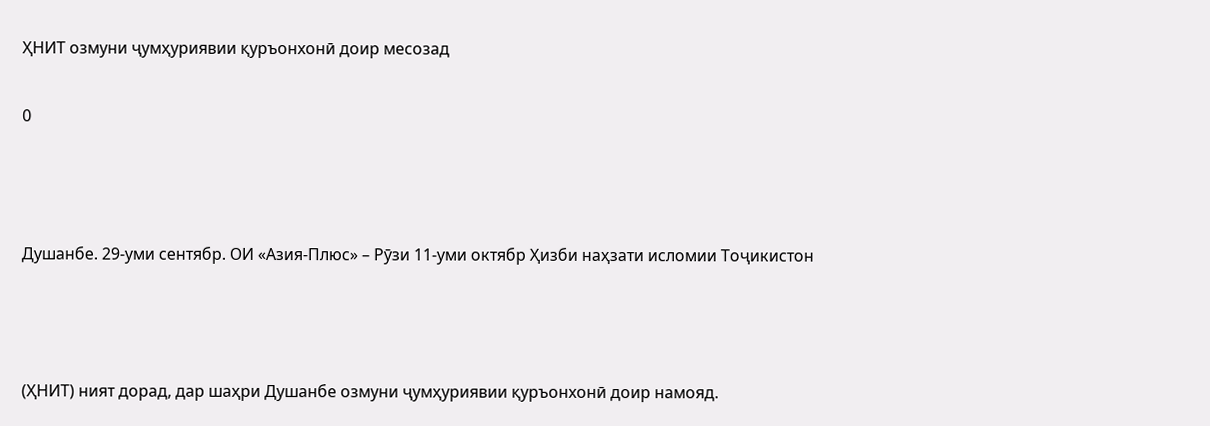ҲНИТ озмуни ҷумҳуриявии қуръонхонӣ доир месозад

0



Душанбе. 29-уми сентябр. ОИ «Азия-Плюс» – Рӯзи 11-уми октябр Ҳизби наҳзати исломии Тоҷикистон



(ҲНИТ) ният дорад, дар шаҳри Душанбе озмуни ҷумҳуриявии қуръонхонӣ доир намояд.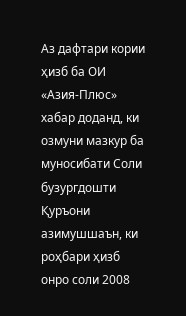Аз дафтари кории ҳизб ба ОИ «Азия-Плюс» хабар доданд, ки озмуни мазкур ба муносибати Соли бузургдошти Қуръони азимушшаън, ки роҳбари ҳизб онро соли 2008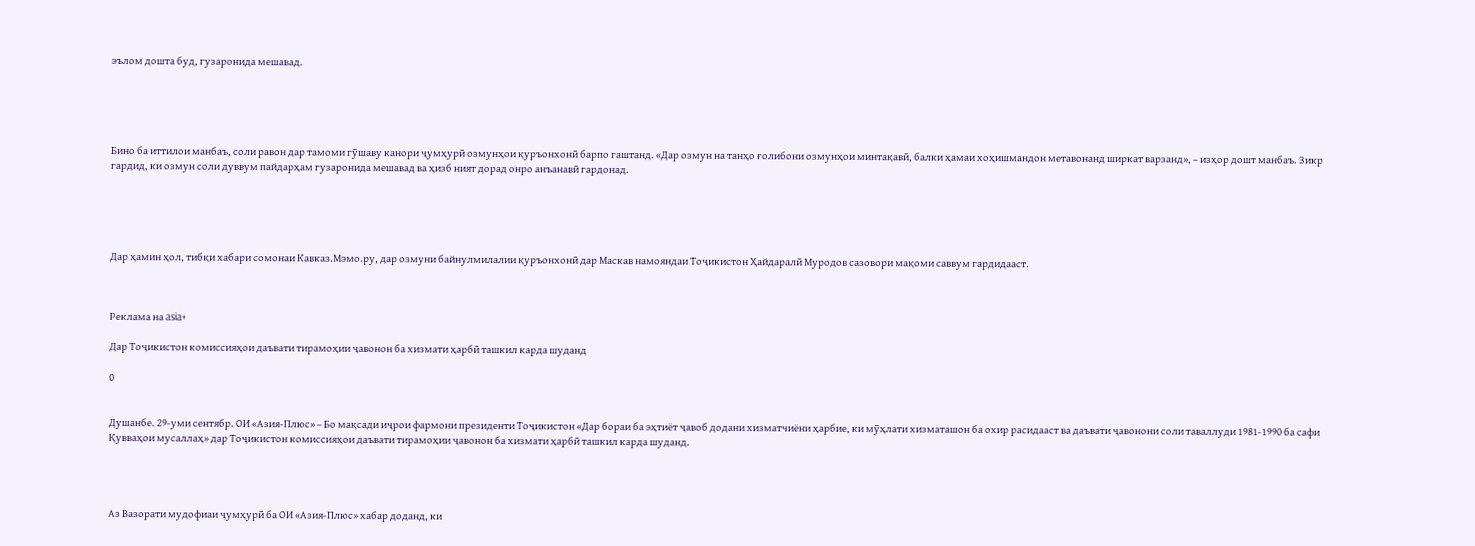эълом дошта буд, гузаронида мешавад.





Бино ба иттилои манбаъ, соли равон дар тамоми гӯшаву канори ҷумҳурӣ озмунҳои қуръонхонӣ барпо гаштанд. «Дар озмун на танҳо ғолибони озмунҳои минтақавӣ, балки ҳамаи хоҳишмандон метавонанд ширкат варзанд», – изҳор дошт манбаъ. Зикр гардид, ки озмун соли дуввум пайдарҳам гузаронида мешавад ва ҳизб ният дорад онро анъанавӣ гардонад.





Дар ҳамин ҳол, тибқи хабари сомонаи Кавказ.Мэмо.ру, дар озмуни байнулмилалии қуръонхонӣ дар Маскав намояндаи Тоҷикистон Ҳайдаралӣ Муродов сазовори мақоми саввум гардидааст.



Реклама на asia+

Дар Тоҷикистон комиссияҳои даъвати тирамоҳии ҷавонон ба хизмати ҳарбӣ ташкил карда шуданд

0


Душанбе. 29-уми сентябр. ОИ «Азия-Плюс» – Бо мақсади иҷрои фармони президенти Тоҷикистон «Дар бораи ба эҳтиёт ҷавоб додани хизматчиёни ҳарбие, ки мӯҳлати хизматашон ба охир расидааст ва даъвати ҷавонони соли таваллуди 1981-1990 ба сафи Қувваҳои мусаллаҳ» дар Тоҷикистон комиссияҳои даъвати тирамоҳии ҷавонон ба хизмати ҳарбӣ ташкил карда шуданд.




Аз Вазорати мудофиаи ҷумҳурӣ ба ОИ «Азия-Плюс» хабар доданд, ки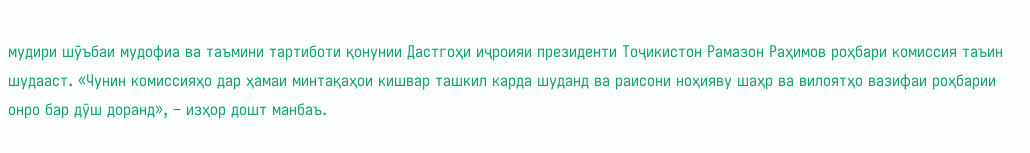мудири шӯъбаи мудофиа ва таъмини тартиботи қонунии Дастгоҳи иҷроияи президенти Тоҷикистон Рамазон Раҳимов роҳбари комиссия таъин шудааст. «Чунин комиссияҳо дар ҳамаи минтақаҳои кишвар ташкил карда шуданд ва раисони ноҳияву шаҳр ва вилоятҳо вазифаи роҳбарии онро бар дӯш доранд», – изҳор дошт манбаъ.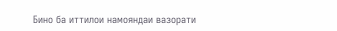Бино ба иттилои намояндаи вазорати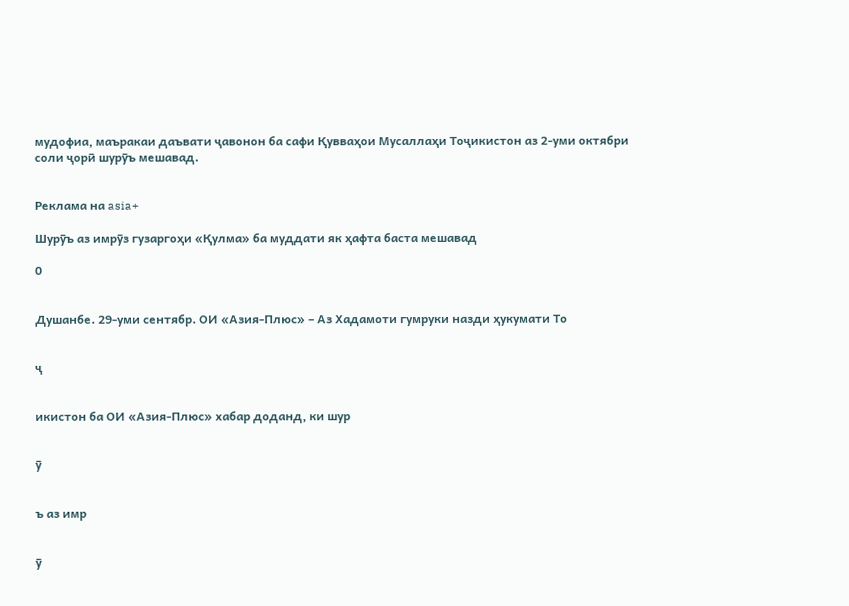мудофиа, маъракаи даъвати ҷавонон ба сафи Қувваҳои Мусаллаҳи Тоҷикистон аз 2-уми октябри соли ҷорӣ шурӯъ мешавад.


Реклама на asia+

Шурӯъ аз имрӯз гузаргоҳи «Қулма» ба муддати як ҳафта баста мешавад

0


Душанбе. 29-уми сентябр. ОИ «Азия-Плюс» – Аз Хадамоти гумруки назди ҳукумати То


ҷ


икистон ба ОИ «Азия-Плюс» хабар доданд, ки шур


ӯ


ъ аз имр


ӯ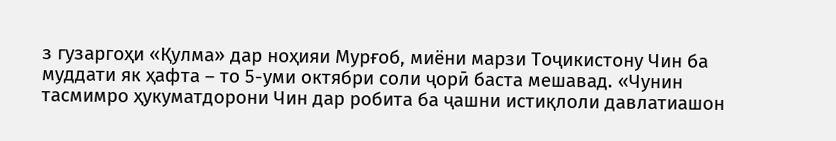з гузаргоҳи «Қулма» дар ноҳияи Мурғоб, миёни марзи Тоҷикистону Чин ба муддати як ҳафта – то 5-уми октябри соли ҷорӣ баста мешавад. «Чунин тасмимро ҳукуматдорони Чин дар робита ба ҷашни истиқлоли давлатиашон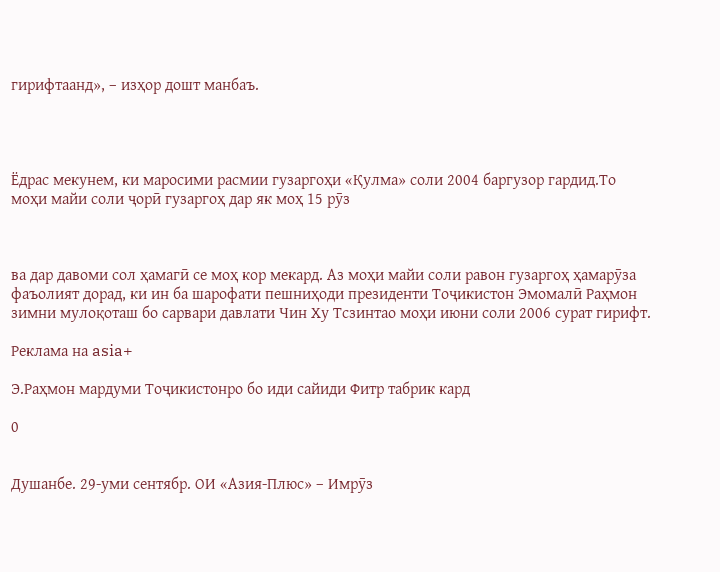гирифтаанд», – изҳор дошт манбаъ.




Ёдрас мекунем, ки маросими расмии гузаргоҳи «Қулма» соли 2004 баргузор гардид.То моҳи майи соли ҷорӣ гузаргоҳ дар як моҳ 15 рӯз



ва дар давоми сол ҳамагӣ се моҳ кор мекард. Аз моҳи майи соли равон гузаргоҳ ҳамарӯза фаъолият дорад, ки ин ба шарофати пешниҳоди президенти Тоҷикистон Эмомалӣ Раҳмон зимни мулоқоташ бо сарвари давлати Чин Ху Тсзинтао моҳи июни соли 2006 сурат гирифт.

Реклама на asia+

Э.Раҳмон мардуми Тоҷикистонро бо иди сайиди Фитр табрик кард

0


Душанбе. 29-уми сентябр. ОИ «Азия-Плюс» – Имрӯз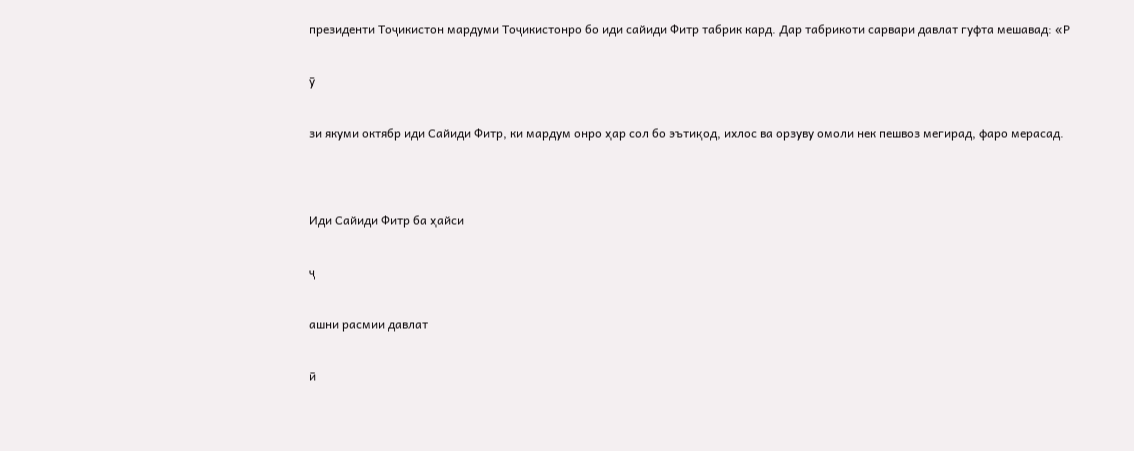президенти Тоҷикистон мардуми Тоҷикистонро бо иди сайиди Фитр табрик кард. Дар табрикоти сарвари давлат гуфта мешавад: «Р


ӯ


зи якуми октябр иди Сайиди Фитр, ки мардум онро ҳар сол бо эътиқод, ихлос ва орзуву омоли нек пешвоз мегирад, фаро мерасад.




Иди Сайиди Фитр ба ҳайси


ҷ


ашни расмии давлат


ӣ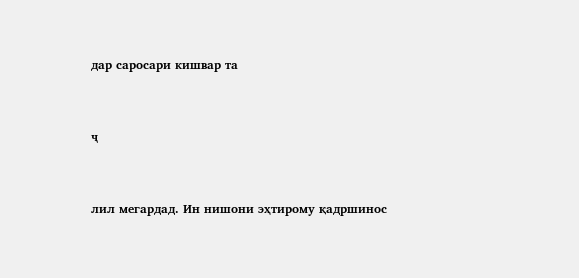дар саросари кишвар та


ҷ


лил мегардад. Ин нишони эҳтирому қадршинос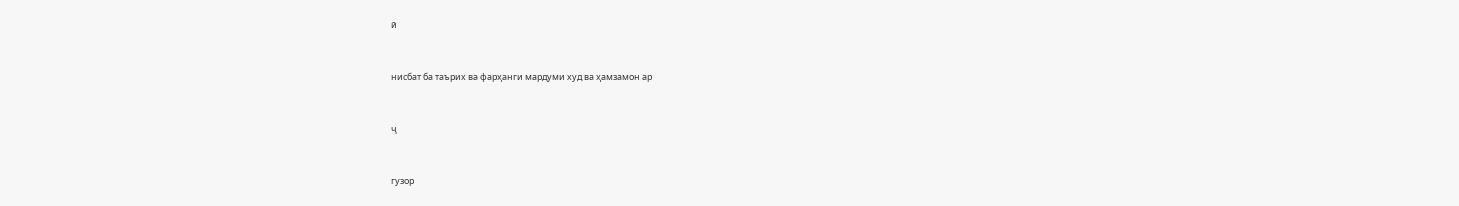ӣ


нисбат ба таърих ва фарҳанги мардуми худ ва ҳамзамон ар


ҷ


гузор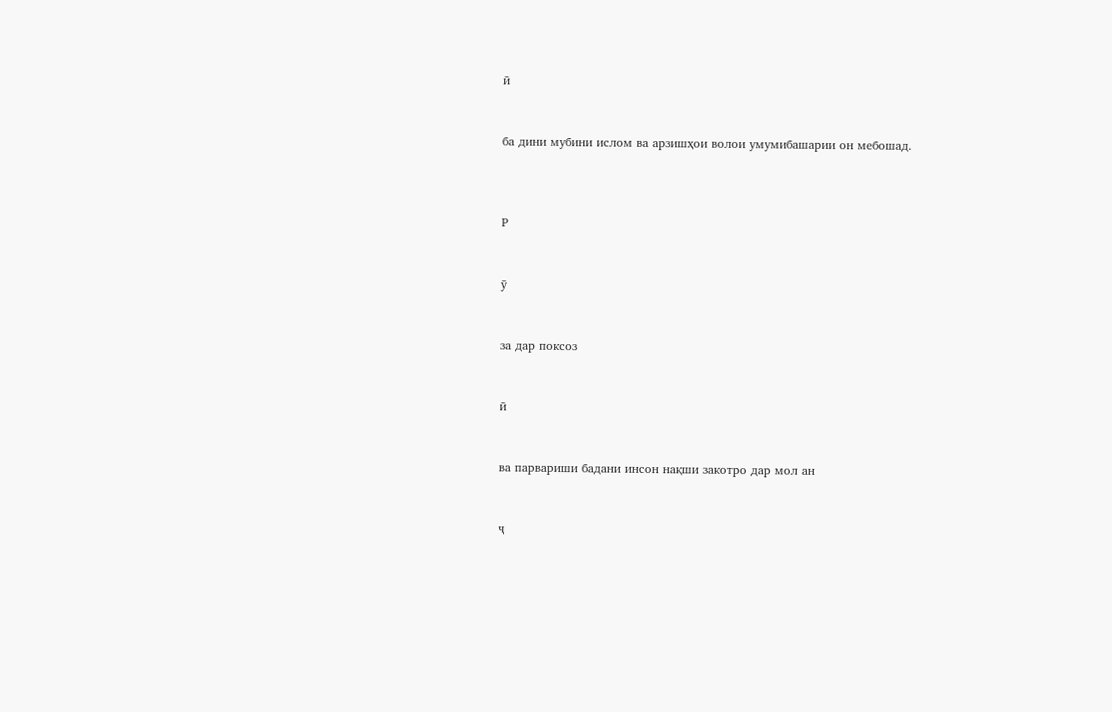ӣ


ба дини мубини ислом ва арзишҳои волои умумибашарии он мебошад.



Р


ӯ


за дар поксоз


ӣ


ва парвариши бадани инсон нақши закотро дар мол ан


ҷ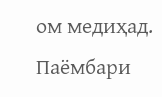ом медиҳад. Паёмбари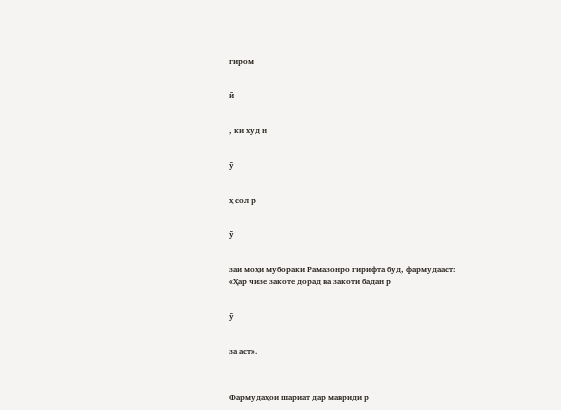гиром


ӣ


, ки худ н


ӯ


ҳ сол р


ӯ


заи моҳи мубораки Рамазонро гирифта буд, фармудааст: «Ҳар чизе закоте дорад ва закоти бадан р


ӯ


за аст».



Фармудаҳои шариат дар мавриди р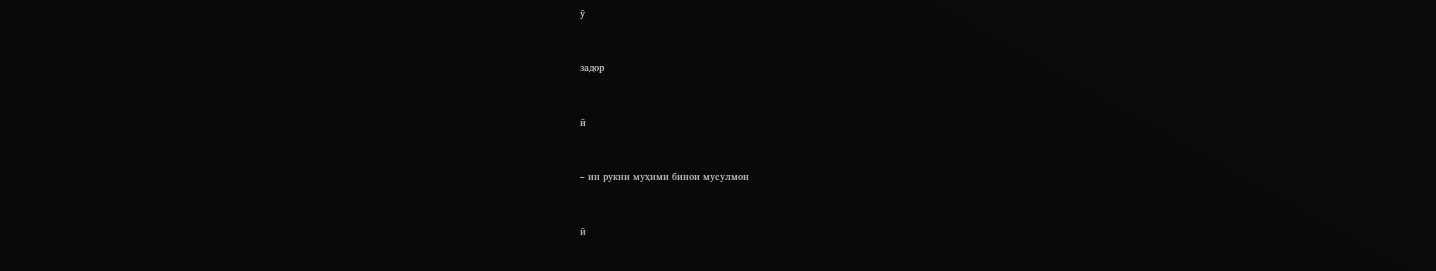ӯ


задор


ӣ


– ин рукни муҳими бинои мусулмон


ӣ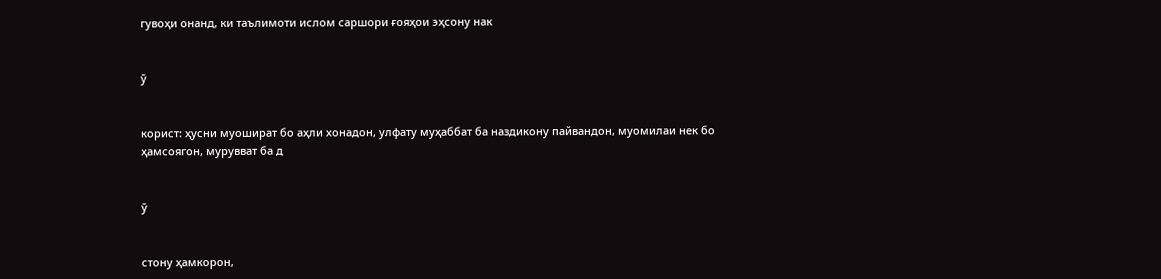гувоҳи онанд, ки таълимоти ислом саршори ғояҳои эҳсону нак


ӯ


корист: ҳусни муошират бо аҳли хонадон, улфату муҳаббат ба наздикону пайвандон, муомилаи нек бо ҳамсоягон, мурувват ба д


ӯ


стону ҳамкорон,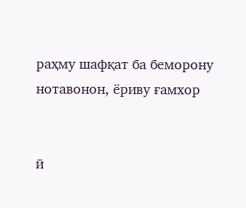раҳму шафқат ба беморону нотавонон, ёриву ғамхор


ӣ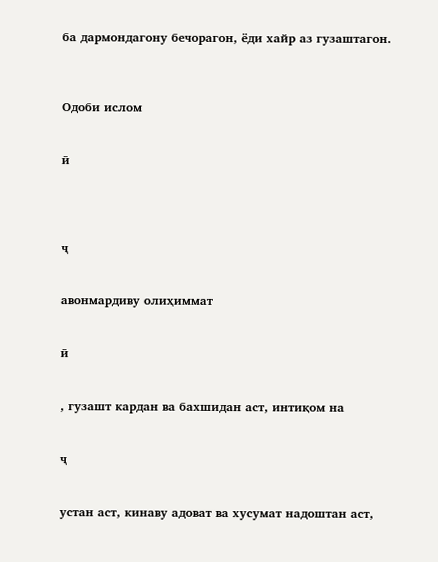ба дармондагону бечорагон, ёди хайр аз гузаштагон.



Одоби ислом


ӣ




ҷ


авонмардиву олиҳиммат


ӣ


, гузашт кардан ва бахшидан аст, интиқом на


ҷ


устан аст, кинаву адоват ва хусумат надоштан аст,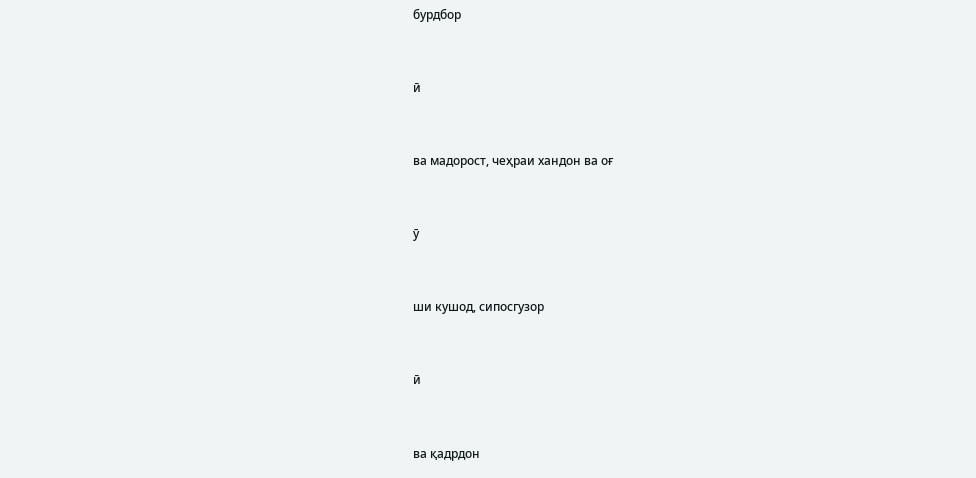бурдбор


ӣ


ва мадорост, чеҳраи хандон ва оғ


ӯ


ши кушод, сипосгузор


ӣ


ва қадрдон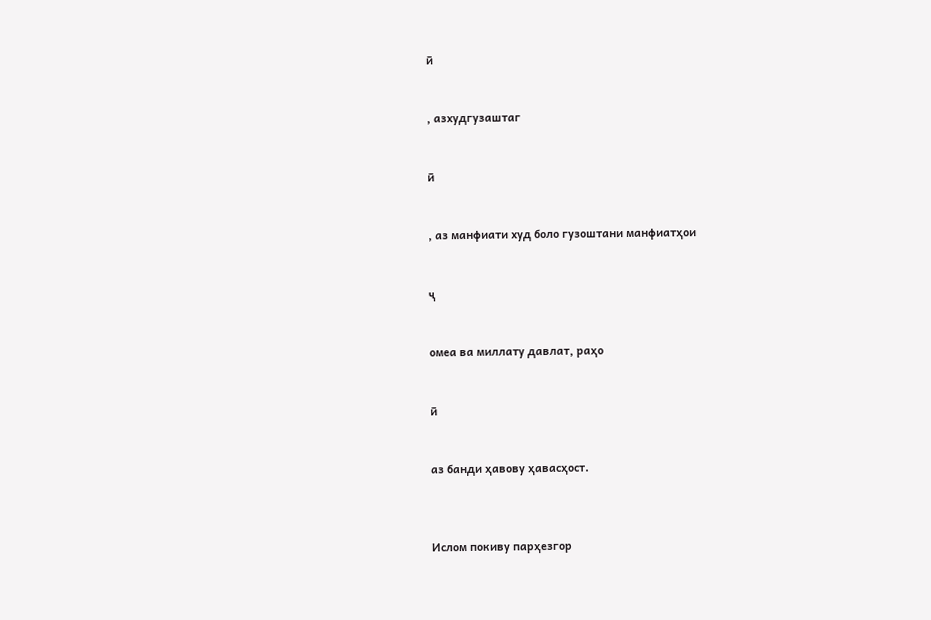ӣ


, азхудгузаштаг


ӣ


, аз манфиати худ боло гузоштани манфиатҳои


ҷ


омеа ва миллату давлат, раҳо


ӣ


аз банди ҳавову ҳавасҳост.



Ислом покиву парҳезгор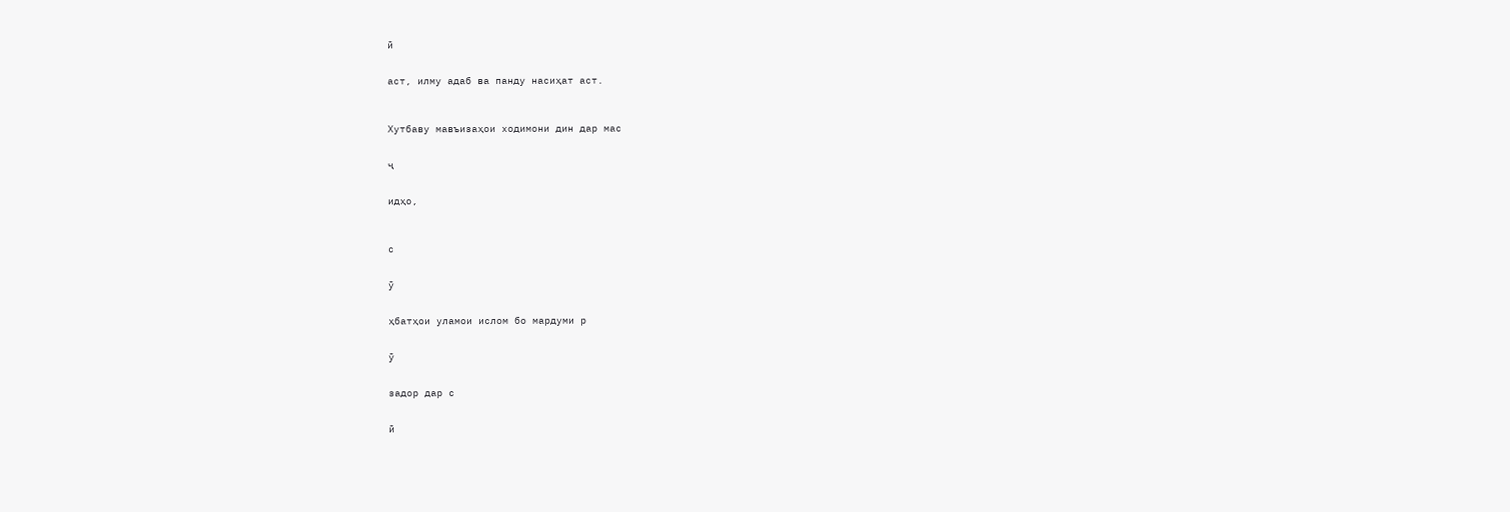ӣ


аст, илму адаб ва панду насиҳат аст.



Хутбаву мавъизаҳои ходимони дин дар мас


ҷ


идҳо,



с


ӯ


ҳбатҳои уламои ислом бо мардуми р


ӯ


задор дар с


ӣ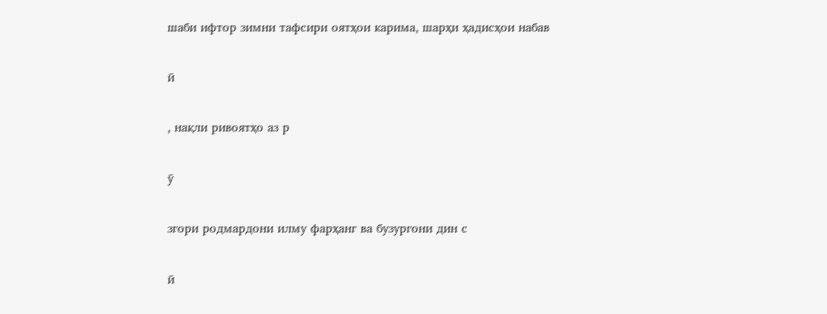шаби ифтор зимни тафсири оятҳои карима, шарҳи ҳадисҳои набав


ӣ


, нақли ривоятҳо аз р


ӯ


згори родмардони илму фарҳанг ва бузургони дин с


ӣ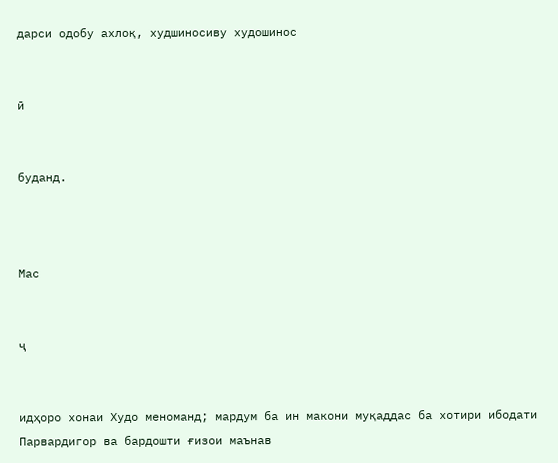дарси одобу ахлоқ, худшиносиву худошинос


ӣ


буданд.



Мас


ҷ


идҳоро хонаи Худо меноманд; мардум ба ин макони муқаддас ба хотири ибодати Парвардигор ва бардошти ғизои маънав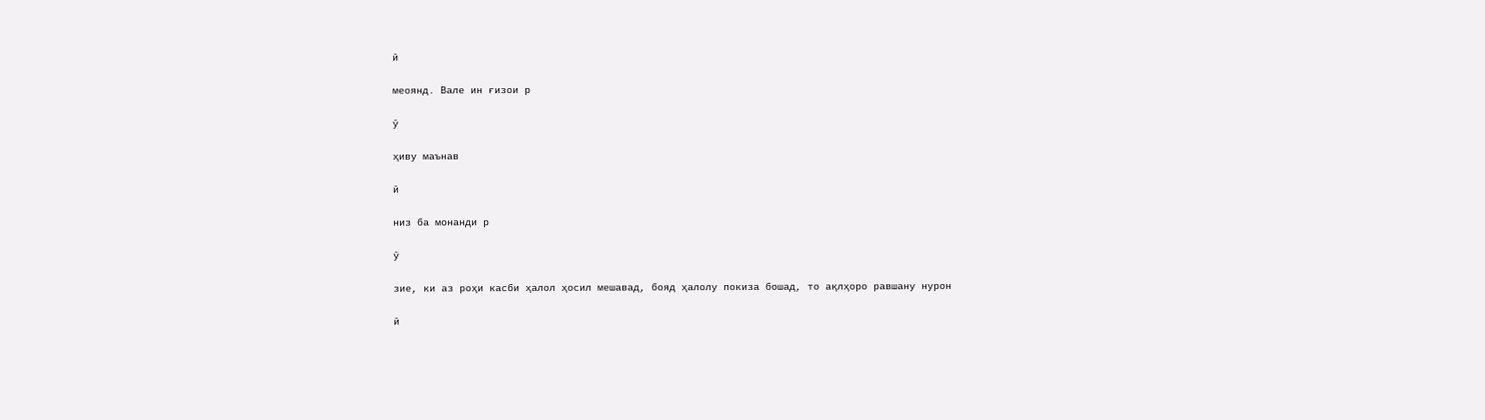ӣ


меоянд. Вале ин ғизои р


ӯ


ҳиву маънав


ӣ


низ ба монанди р


ӯ


зие, ки аз роҳи касби ҳалол ҳосил мешавад, бояд ҳалолу покиза бошад, то ақлҳоро равшану нурон


ӣ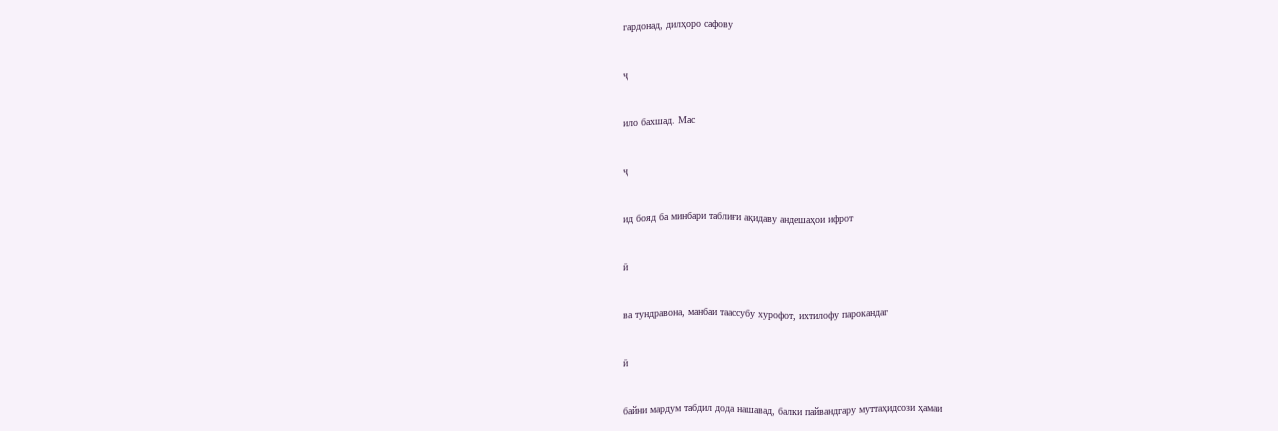гардонад, дилҳоро сафову


ҷ


ило бахшад. Мас


ҷ


ид бояд ба минбари таблиғи ақидаву андешаҳои ифрот


ӣ


ва тундравона, манбаи таассубу хурофот, ихтилофу парокандаг


ӣ


байни мардум табдил дода нашавад, балки пайвандгару муттаҳидсози ҳамаи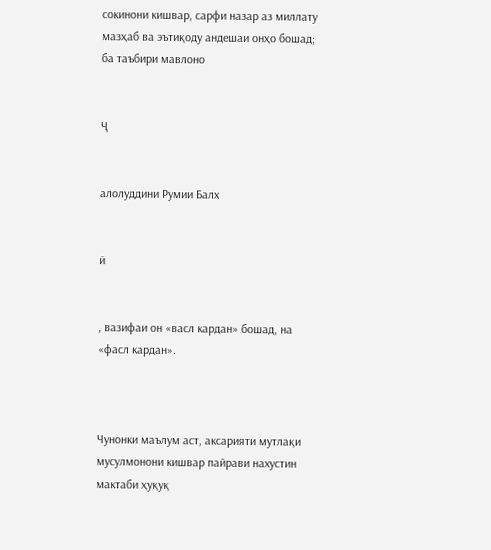сокинони кишвар, сарфи назар аз миллату мазҳаб ва эътиқоду андешаи онҳо бошад; ба таъбири мавлоно


Ҷ


алолуддини Румии Балх


ӣ


, вазифаи он «васл кардан» бошад, на «фасл кардан».



Чунонки маълум аст, аксарияти мутлақи мусулмонони кишвар пайрави нахустин мактаби ҳуқуқ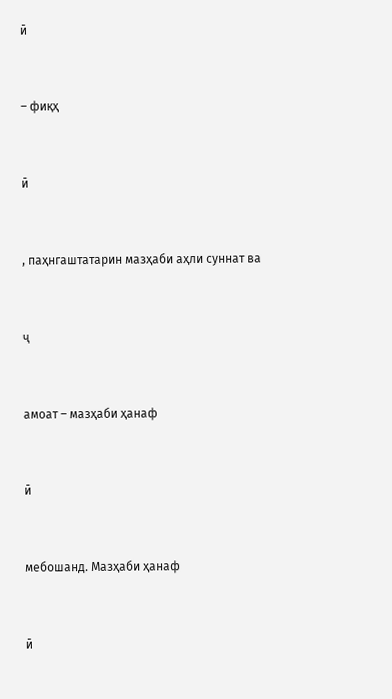ӣ


– фиқҳ


ӣ


, паҳнгаштатарин мазҳаби аҳли суннат ва


ҷ


амоат – мазҳаби ҳанаф


ӣ


мебошанд. Мазҳаби ҳанаф


ӣ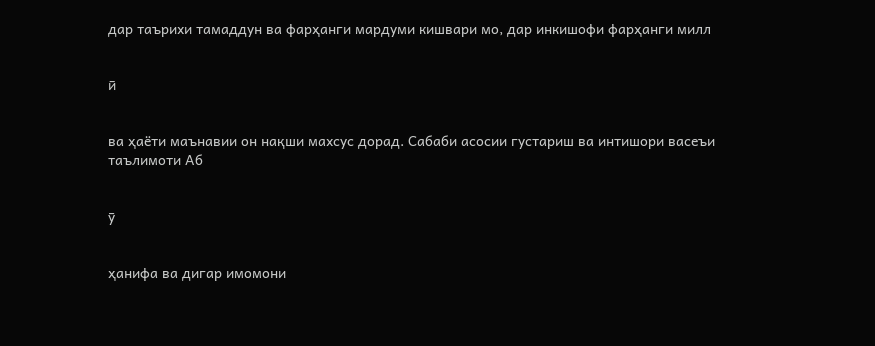дар таърихи тамаддун ва фарҳанги мардуми кишвари мо, дар инкишофи фарҳанги милл


ӣ


ва ҳаёти маънавии он нақши махсус дорад. Сабаби асосии густариш ва интишори васеъи таълимоти Аб


ӯ


ҳанифа ва дигар имомони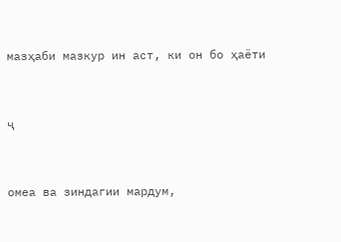мазҳаби мазкур ин аст, ки он бо ҳаёти


ҷ


омеа ва зиндагии мардум,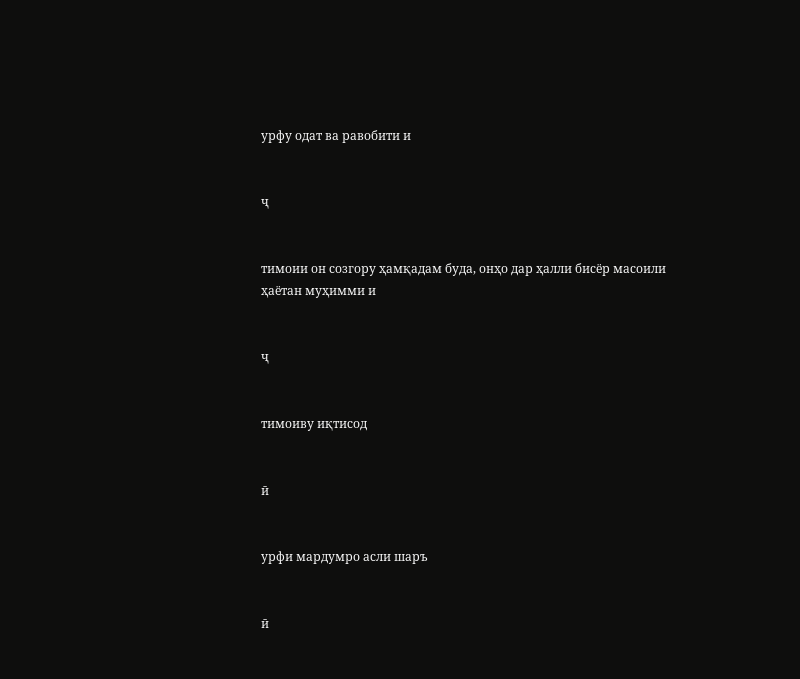урфу одат ва равобити и


ҷ


тимоии он созгору ҳамқадам буда, онҳо дар ҳалли бисёр масоили ҳаётан муҳимми и


ҷ


тимоиву иқтисод


ӣ


урфи мардумро асли шаръ


ӣ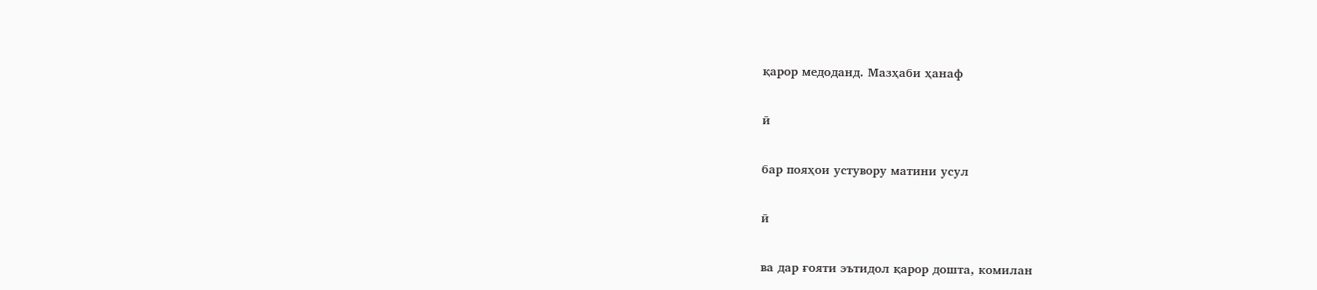қарор медоданд. Мазҳаби ҳанаф


ӣ


бар пояҳои устувору матини усул


ӣ


ва дар ғояти эътидол қарор дошта, комилан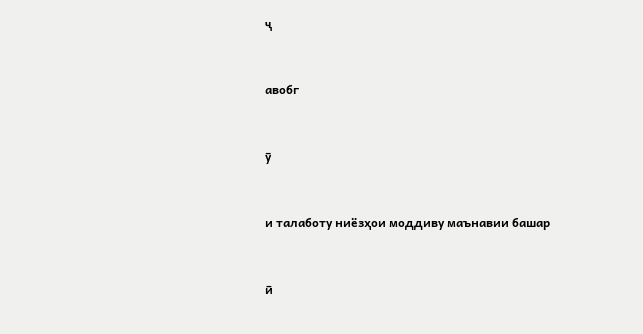ҷ


авобг


ӯ


и талаботу ниёзҳои моддиву маънавии башар


ӣ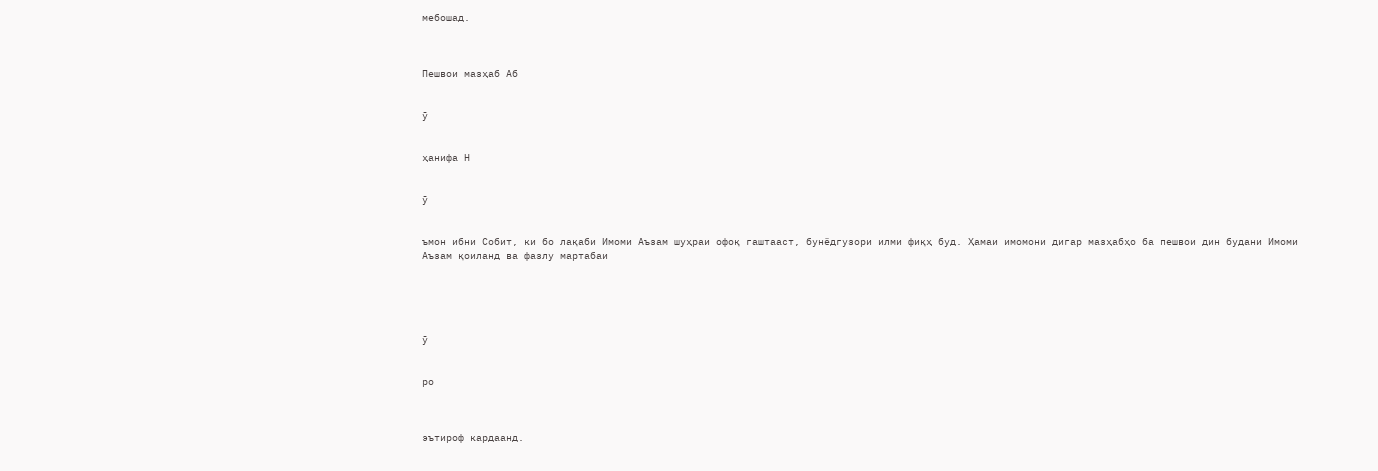мебошад.



Пешвои мазҳаб Аб


ӯ


ҳанифа Н


ӯ


ъмон ибни Собит, ки бо лақаби Имоми Аъзам шуҳраи офоқ гаштааст, бунёдгузори илми фиқҳ буд. Ҳамаи имомони дигар мазҳабҳо ба пешвои дин будани Имоми Аъзам қоиланд ва фазлу мартабаи





ӯ


ро



эътироф кардаанд.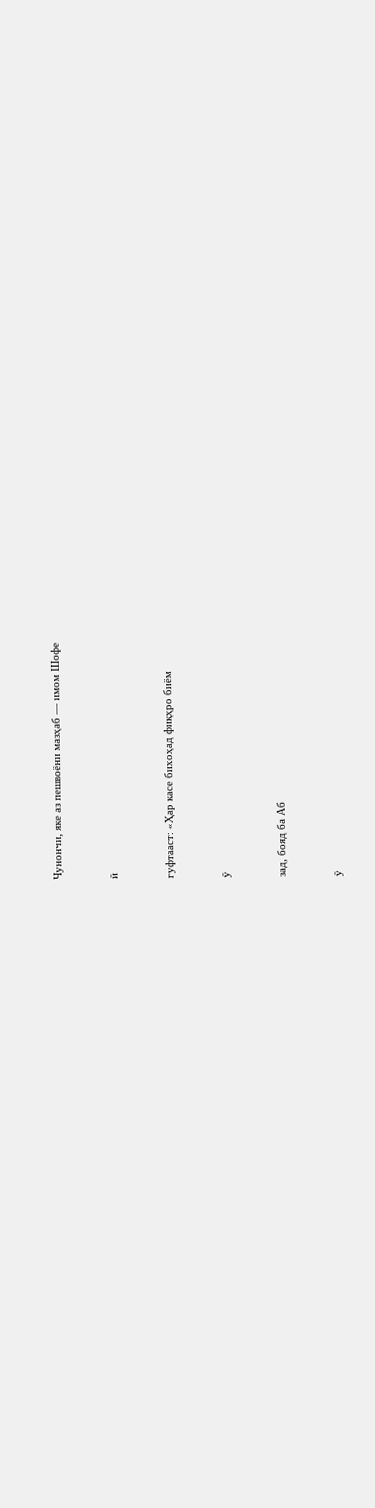Чунончи, яке аз пешвоёни мазҳаб — имом Шофе


ӣ


гуфтааст: «Ҳар касе бихоҳад фиқҳро биём


ӯ


зад, бояд ба Аб


ӯ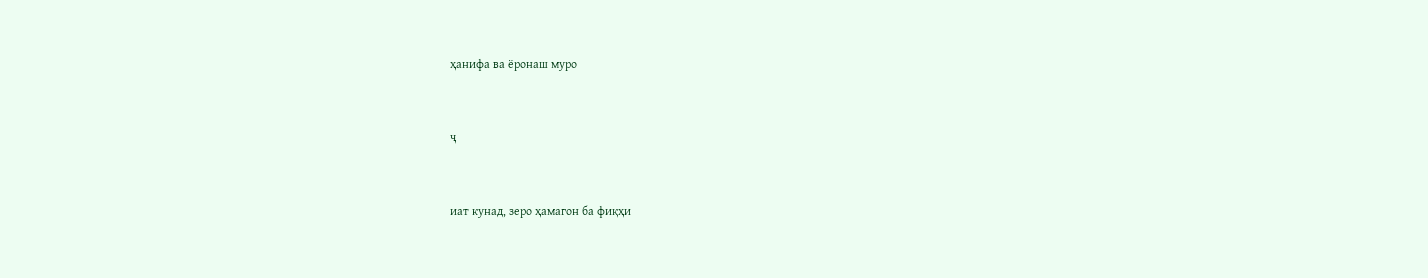ҳанифа ва ёронаш муро


ҷ


иат кунад, зеро ҳамагон ба фиқҳи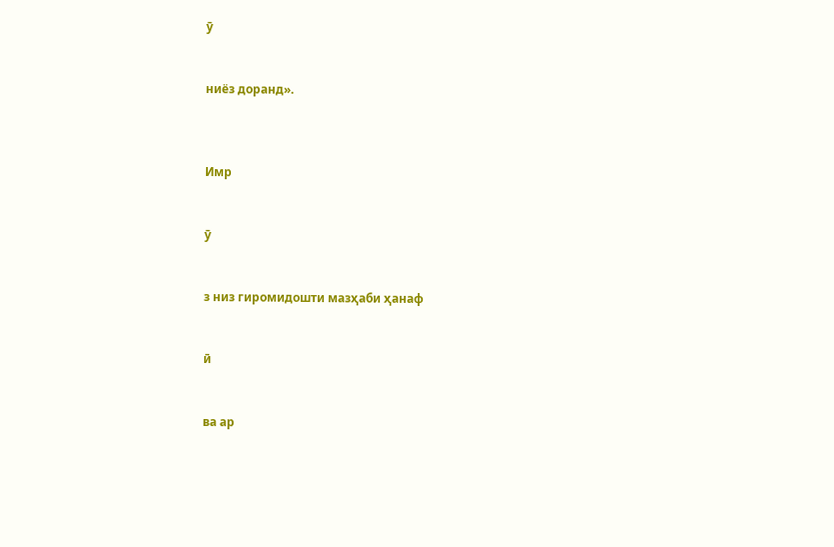ӯ


ниёз доранд».



Имр


ӯ


з низ гиромидошти мазҳаби ҳанаф


ӣ


ва ар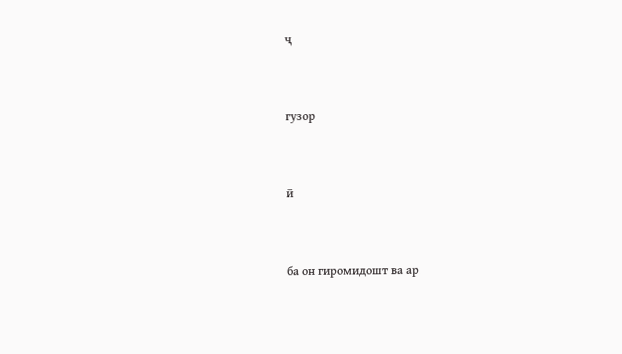ҷ


гузор


ӣ


ба он гиромидошт ва ар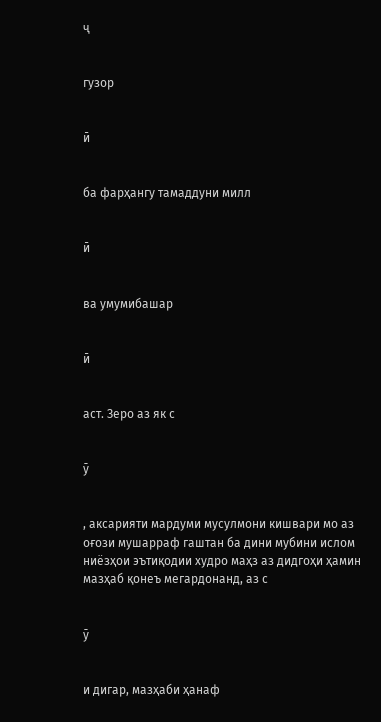ҷ


гузор


ӣ


ба фарҳангу тамаддуни милл


ӣ


ва умумибашар


ӣ


аст. Зеро аз як с


ӯ


, аксарияти мардуми мусулмони кишвари мо аз оғози мушарраф гаштан ба дини мубини ислом ниёзҳои эътиқодии худро маҳз аз дидгоҳи ҳамин мазҳаб қонеъ мегардонанд, аз с


ӯ


и дигар, мазҳаби ҳанаф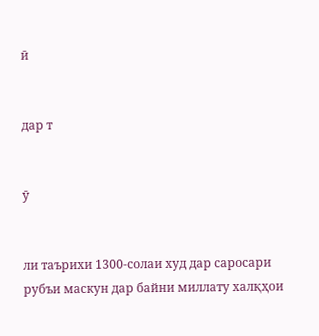ӣ


дар т


ӯ


ли таърихи 1300-солаи худ дар саросари рубъи маскун дар байни миллату халқҳои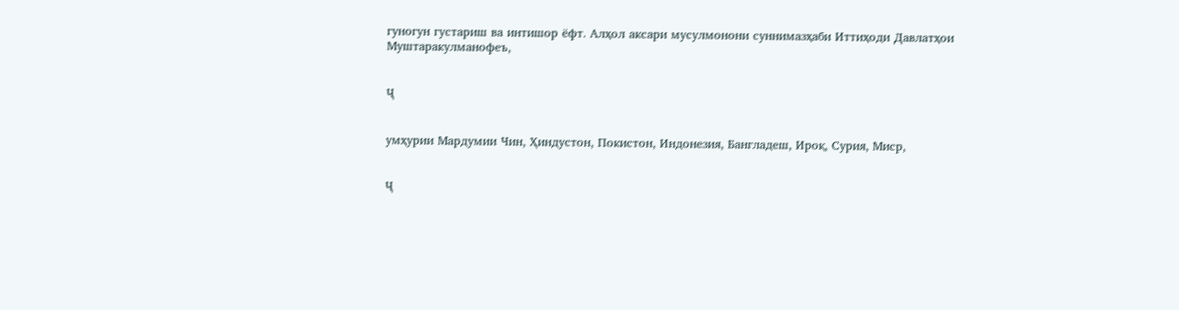гуногун густариш ва интишор ёфт. Алҳол аксари мусулмонони суннимазҳаби Иттиҳоди Давлатҳои Муштаракулманофеъ,


Ҷ


умҳурии Мардумии Чин, Ҳиндустон, Покистон, Индонезия, Бангладеш, Ироқ, Сурия, Миср,


Ҷ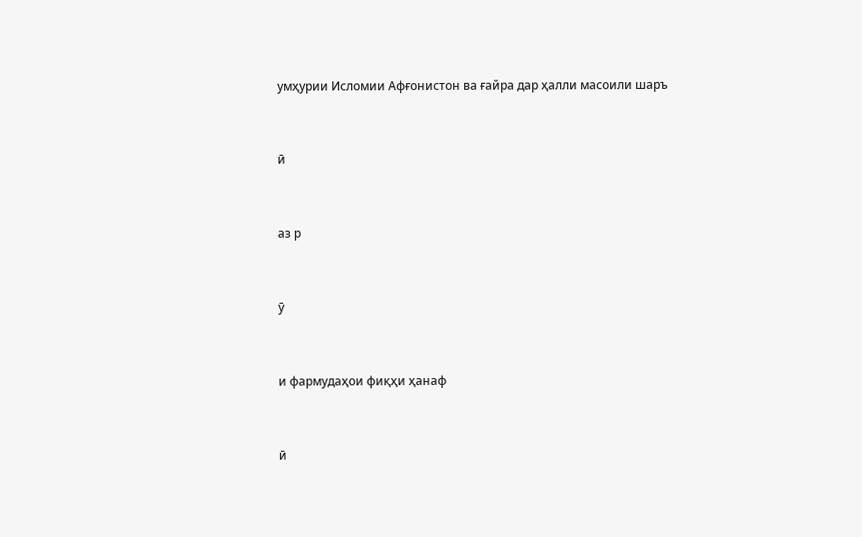умҳурии Исломии Афғонистон ва ғайра дар ҳалли масоили шаръ


ӣ


аз р


ӯ


и фармудаҳои фиқҳи ҳанаф


ӣ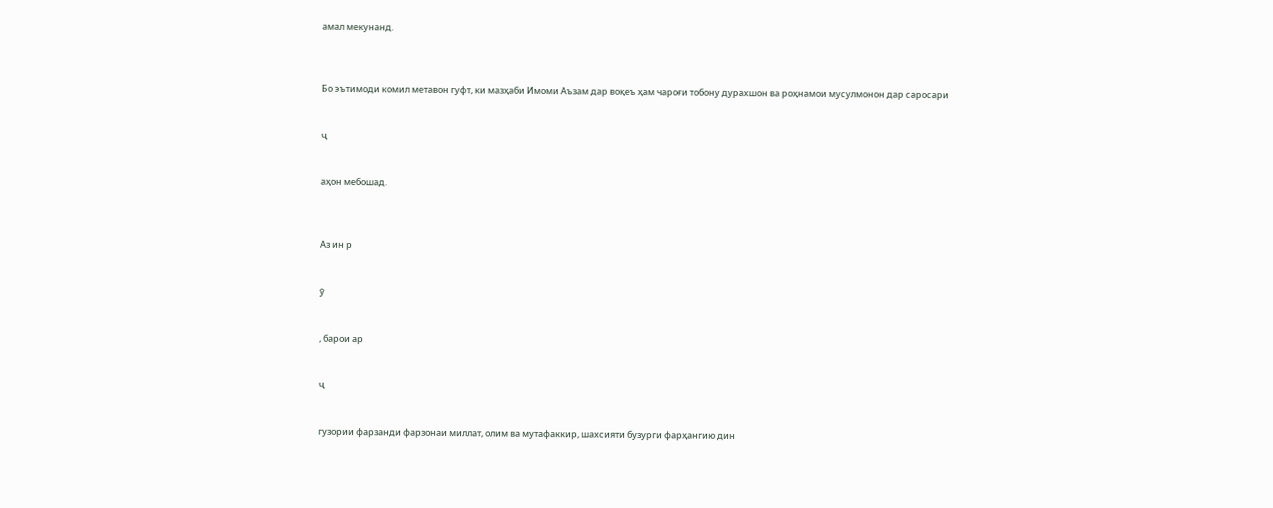амал мекунанд.



Бо эътимоди комил метавон гуфт, ки мазҳаби Имоми Аъзам дар воқеъ ҳам чароғи тобону дурахшон ва роҳнамои мусулмонон дар саросари


ҷ


аҳон мебошад.



Аз ин р


ӯ


, барои ар


ҷ


гузории фарзанди фарзонаи миллат, олим ва мутафаккир, шахсияти бузурги фарҳангию дин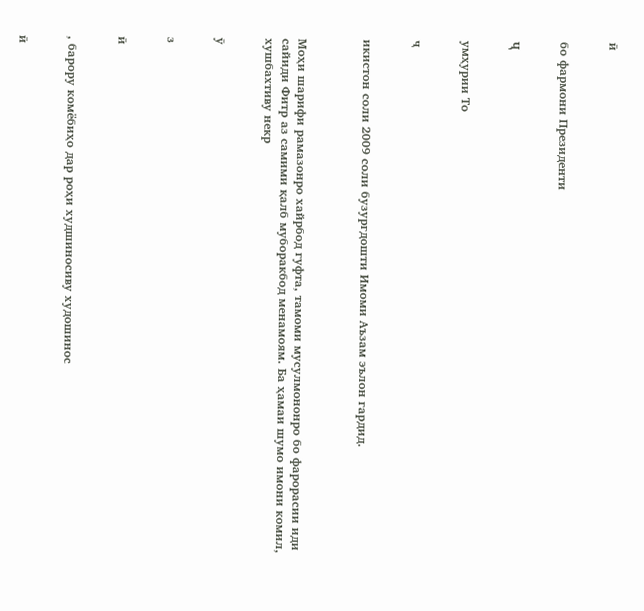ӣ


бо фармони Президенти


Ҷ


умҳурии То


ҷ


икистон соли 2009 соли бузургдошти Имоми Аъзам эълон гардид.



Моҳи шарифи рамазонро хайрбод гуфта, тамоми мусулмононро бо фарорасии иди сайиди Фитр аз самими қалб муборакбод менамоям. Ба ҳамаи шумо имони комил, хушбахтиву некр


ӯ


з


ӣ


, барору комёбиҳо дар роҳи худшиносиву худошинос


ӣ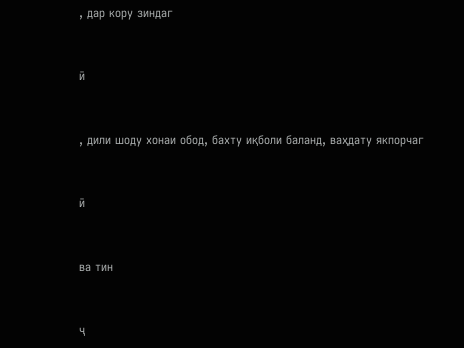, дар кору зиндаг


ӣ


, дили шоду хонаи обод, бахту иқболи баланд, ваҳдату якпорчаг


ӣ


ва тин


ҷ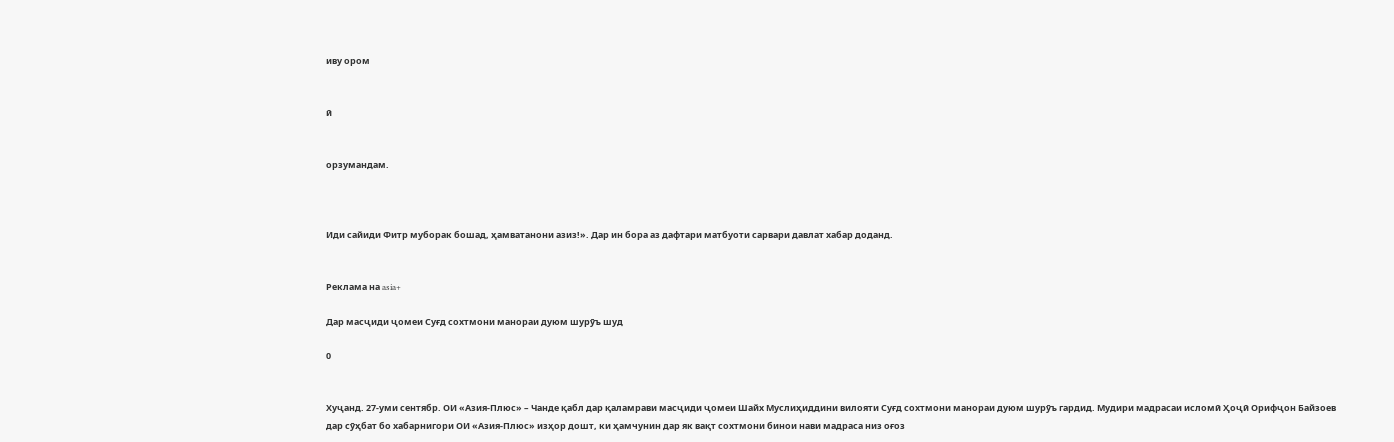иву ором


ӣ


орзумандам.



Иди сайиди Фитр муборак бошад, ҳамватанони азиз!». Дар ин бора аз дафтари матбуоти сарвари давлат хабар доданд.


Реклама на asia+

Дар масҷиди ҷомеи Суғд сохтмони манораи дуюм шурӯъ шуд

0


Хуҷанд. 27-уми сентябр. ОИ «Азия-Плюс» – Чанде қабл дар қаламрави масҷиди ҷомеи Шайх Муслиҳиддини вилояти Суғд сохтмони манораи дуюм шурӯъ гардид. Мудири мадрасаи исломӣ Ҳоҷӣ Орифҷон Байзоев дар сӯҳбат бо хабарнигори ОИ «Азия-Плюс» изҳор дошт, ки ҳамчунин дар як вақт сохтмони бинои нави мадраса низ оғоз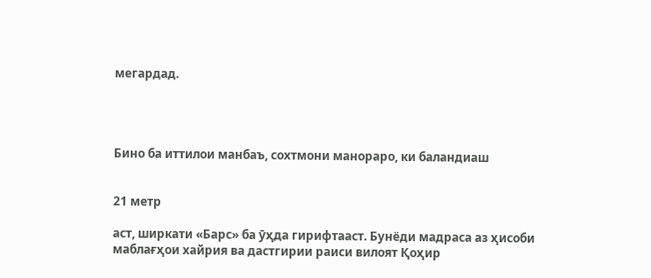мегардад.




Бино ба иттилои манбаъ, сохтмони манораро, ки баландиаш


21 метр

аст, ширкати «Барс» ба ӯҳда гирифтааст. Бунёди мадраса аз ҳисоби маблағҳои хайрия ва дастгирии раиси вилоят Қоҳир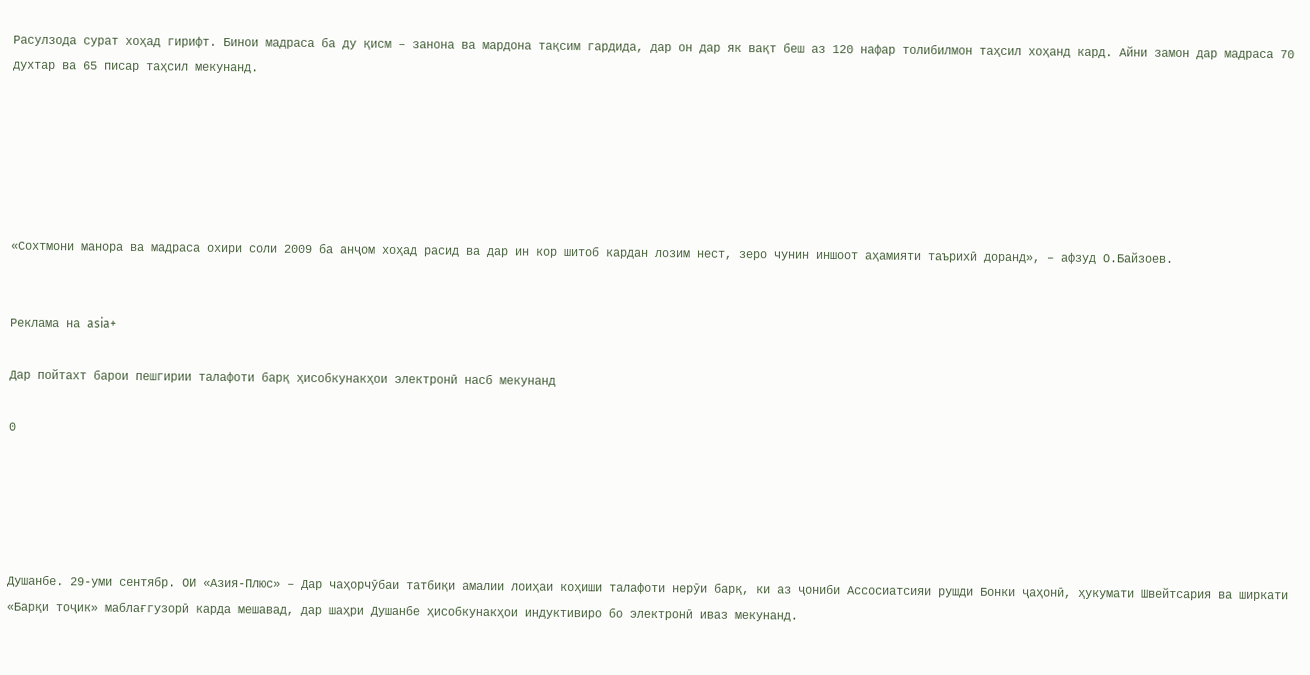Расулзода сурат хоҳад гирифт. Бинои мадраса ба ду қисм – занона ва мардона тақсим гардида, дар он дар як вақт беш аз 120 нафар толибилмон таҳсил хоҳанд кард. Айни замон дар мадраса 70 духтар ва 65 писар таҳсил мекунанд.






«Сохтмони манора ва мадраса охири соли 2009 ба анҷом хоҳад расид ва дар ин кор шитоб кардан лозим нест, зеро чунин иншоот аҳамияти таърихӣ доранд», – афзуд О.Байзоев.


Реклама на asia+

Дар пойтахт барои пешгирии талафоти барқ ҳисобкунакҳои электронӣ насб мекунанд

0





Душанбе. 29-уми сентябр. ОИ «Азия-Плюс» – Дар чаҳорчӯбаи татбиқи амалии лоиҳаи коҳиши талафоти нерӯи барқ, ки аз ҷониби Ассосиатсияи рушди Бонки ҷаҳонӣ, ҳукумати Швейтсария ва ширкати «Барқи тоҷик» маблағгузорӣ карда мешавад, дар шаҳри Душанбе ҳисобкунакҳои индуктивиро бо электронӣ иваз мекунанд.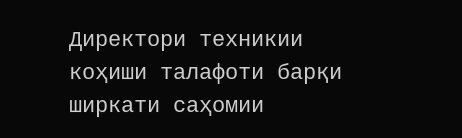Директори техникии коҳиши талафоти барқи ширкати саҳомии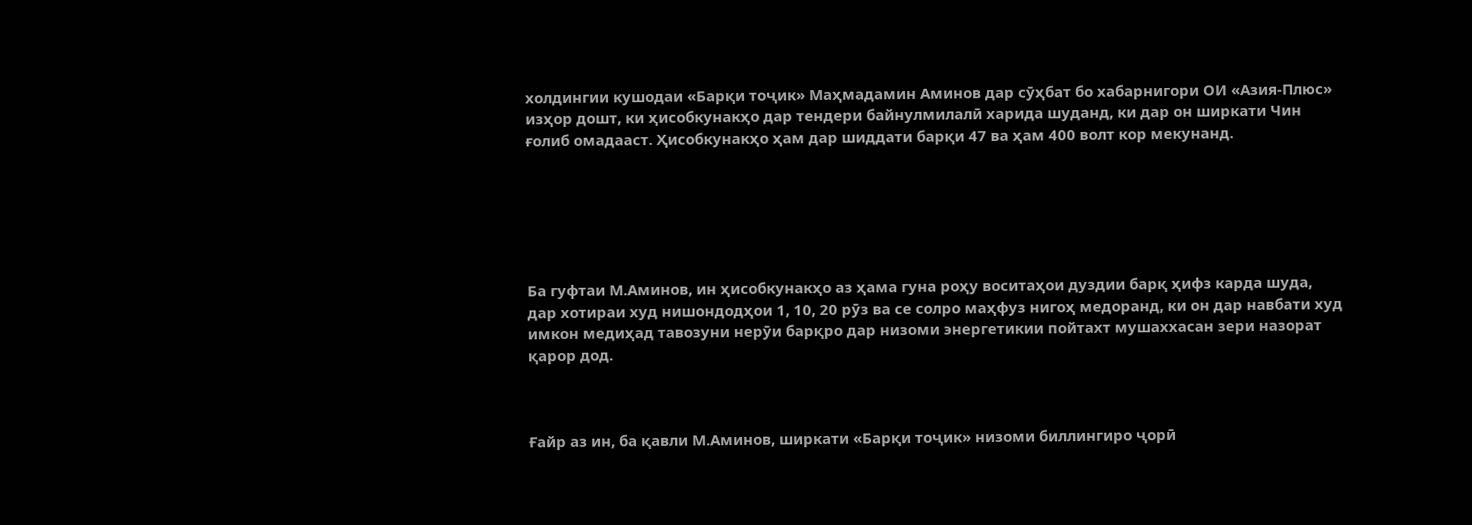холдингии кушодаи «Барқи тоҷик» Маҳмадамин Аминов дар сӯҳбат бо хабарнигори ОИ «Азия-Плюс» изҳор дошт, ки ҳисобкунакҳо дар тендери байнулмилалӣ харида шуданд, ки дар он ширкати Чин ғолиб омадааст. Ҳисобкунакҳо ҳам дар шиддати барқи 47 ва ҳам 400 волт кор мекунанд.






Ба гуфтаи М.Аминов, ин ҳисобкунакҳо аз ҳама гуна роҳу воситаҳои дуздии барқ ҳифз карда шуда, дар хотираи худ нишондодҳои 1, 10, 20 рӯз ва се солро маҳфуз нигоҳ медоранд, ки он дар навбати худ имкон медиҳад тавозуни нерӯи барқро дар низоми энергетикии пойтахт мушаххасан зери назорат қарор дод.



Ғайр аз ин, ба қавли М.Аминов, ширкати «Барқи тоҷик» низоми биллингиро ҷорӣ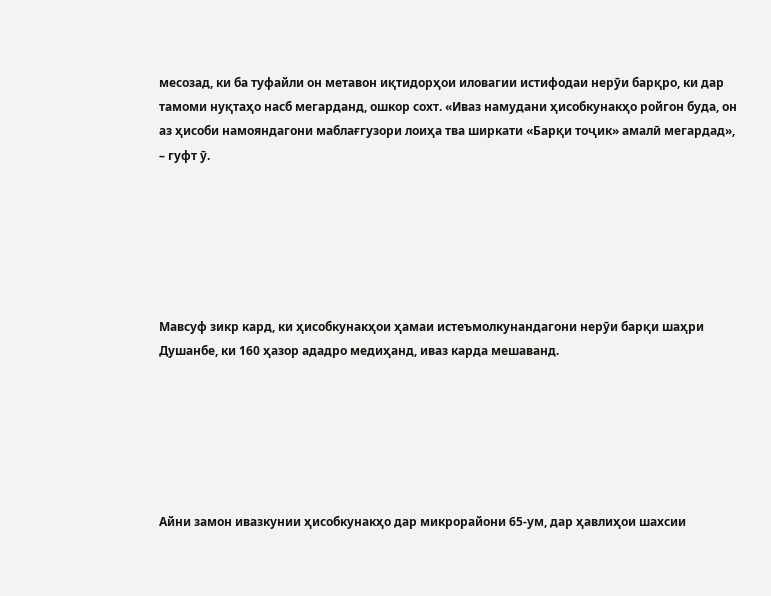месозад, ки ба туфайли он метавон иқтидорҳои иловагии истифодаи нерӯи барқро, ки дар тамоми нуқтаҳо насб мегарданд, ошкор сохт. «Иваз намудани ҳисобкунакҳо ройгон буда, он аз ҳисоби намояндагони маблағгузори лоиҳа тва ширкати «Барқи тоҷик» амалӣ мегардад», – гуфт ӯ.






Мавсуф зикр кард, ки ҳисобкунакҳои ҳамаи истеъмолкунандагони нерӯи барқи шаҳри Душанбе, ки 160 ҳазор ададро медиҳанд, иваз карда мешаванд.






Айни замон ивазкунии ҳисобкунакҳо дар микрорайони 65-ум, дар ҳавлиҳои шахсии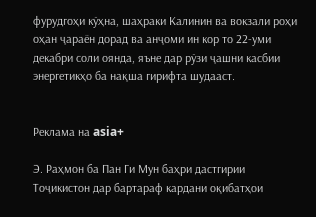фурудгоҳи кӯҳна, шаҳраки Калинин ва вокзали роҳи оҳан ҷараён дорад ва анҷоми ин кор то 22-уми декабри соли оянда, яъне дар рӯзи ҷашни касбии энергетикҳо ба нақша гирифта шудааст.


Реклама на asia+

Э. Раҳмон ба Пан Ги Мун баҳри дастгирии Тоҷикистон дар бартараф кардани оқибатҳои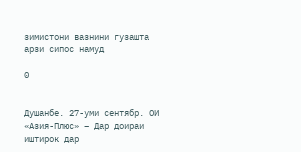зимистони вазнини гузашта арзи сипос намуд

0


Душанбе. 27-уми сентябр. ОИ «Азия-Плюс» – Дар доираи иштирок дар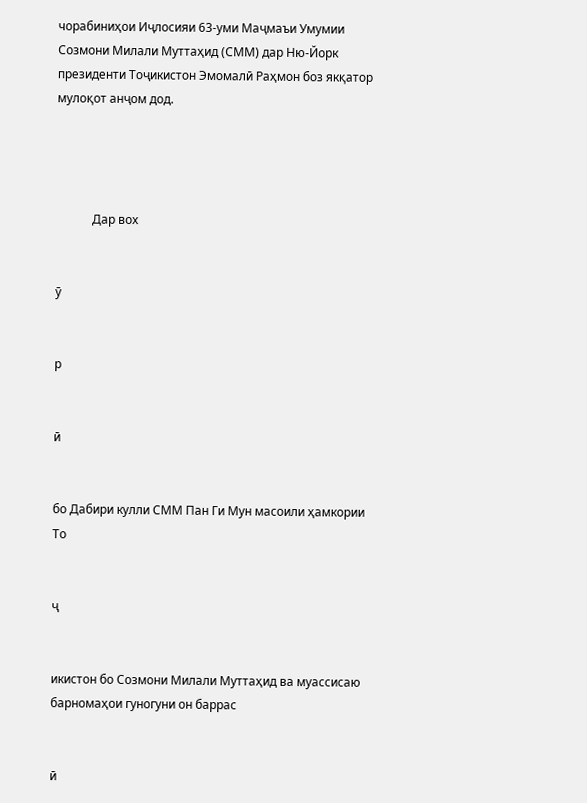чорабиниҳои Иҷлосияи 63-уми Маҷмаъи Умумии Созмони Милали Муттаҳид (СММ) дар Ню-Йорк президенти Тоҷикистон Эмомалӣ Раҳмон боз якқатор мулоқот анҷом дод.




            Дар вох


ӯ


р


ӣ


бо Дабири кулли СММ Пан Ги Мун масоили ҳамкории То


ҷ


икистон бо Созмони Милали Муттаҳид ва муассисаю барномаҳои гуногуни он баррас


ӣ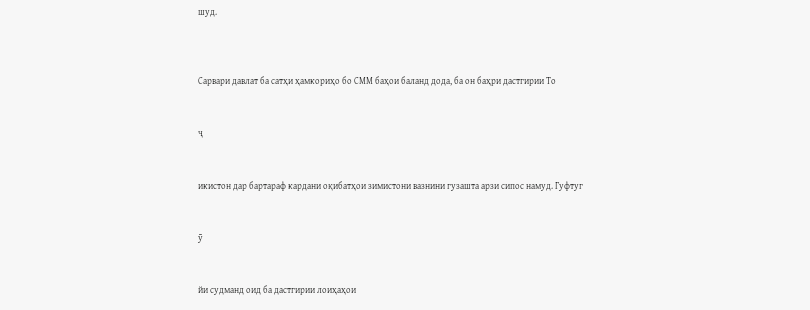шуд.



Сарвари давлат ба сатҳи ҳамкориҳо бо СММ баҳои баланд дода, ба он баҳри дастгирии То


ҷ


икистон дар бартараф кардани оқибатҳои зимистони вазнини гузашта арзи сипос намуд. Гуфтуг


ӯ


йи судманд оид ба дастгирии лоиҳаҳои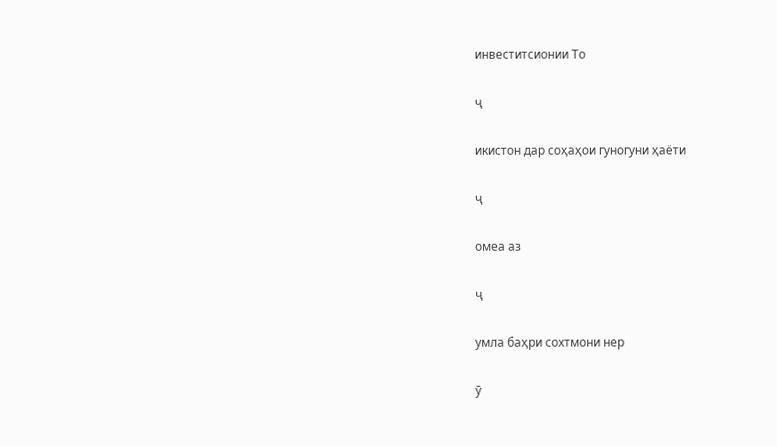инвеститсионии То


ҷ


икистон дар соҳаҳои гуногуни ҳаёти


ҷ


омеа аз


ҷ


умла баҳри сохтмони нер


ӯ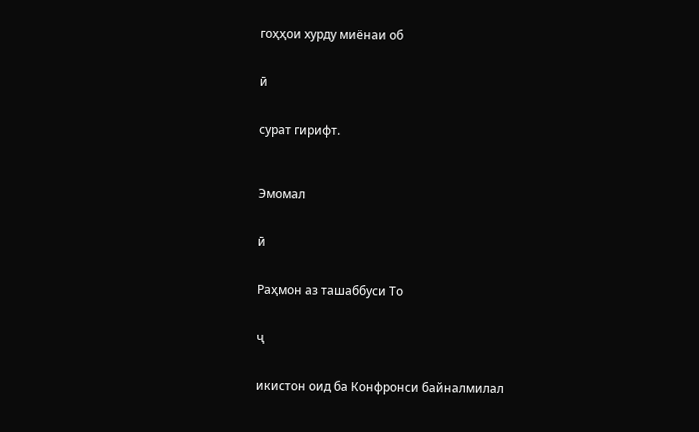гоҳҳои хурду миёнаи об


ӣ


сурат гирифт.



Эмомал


ӣ


Раҳмон аз ташаббуси То


ҷ


икистон оид ба Конфронси байналмилал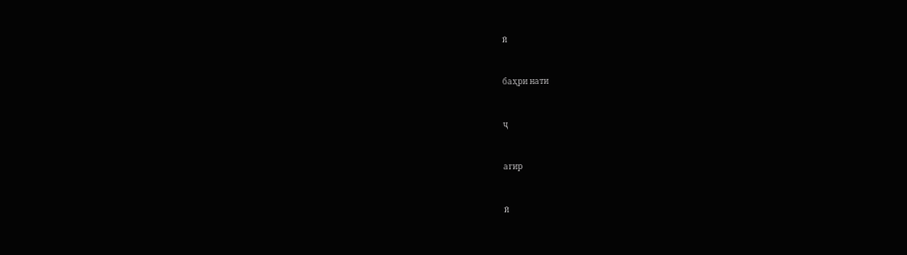ӣ


баҳри нати


ҷ


агир


ӣ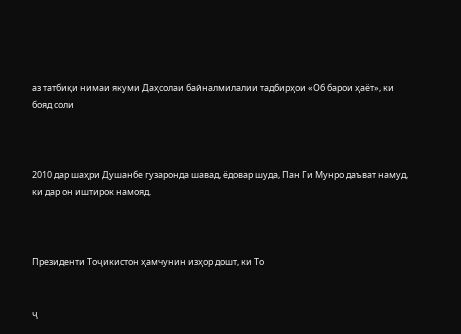аз татбиқи нимаи якуми Даҳсолаи байналмилалии тадбирҳои «Об барои ҳаёт», ки бояд соли



2010 дар шаҳри Душанбе гузаронда шавад, ёдовар шуда, Пан Ги Мунро даъват намуд, ки дар он иштирок намояд.



Президенти Тоҷикистон ҳамчунин изҳор дошт, ки То


ҷ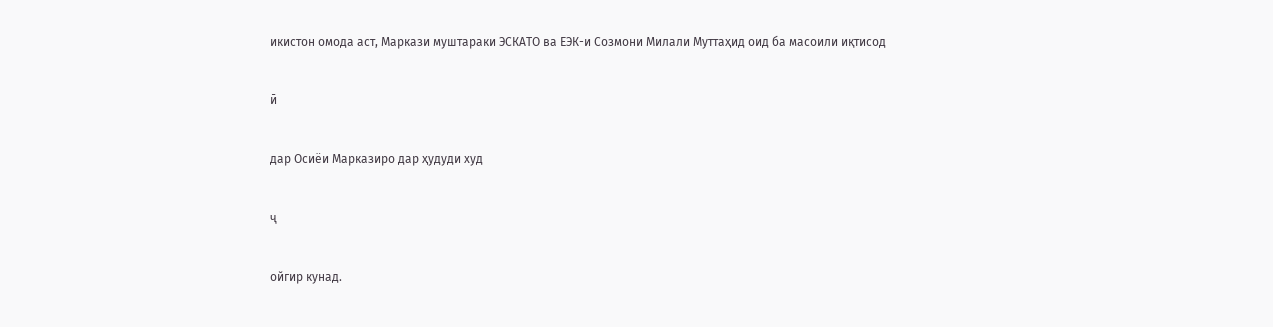икистон омода аст, Маркази муштараки ЭСКАТО ва ЕЭК-и Созмони Милали Муттаҳид оид ба масоили иқтисод


ӣ


дар Осиёи Марказиро дар ҳудуди худ


ҷ


ойгир кунад.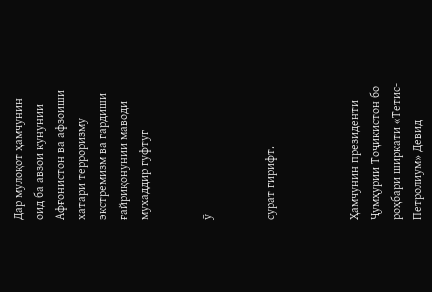Дар мулоқот ҳамчунин оид ба авзои кунунии Афғонистон ва афзоиши хатари терроризму экстремизм ва гардиши ғайриқонунии маводи мухаддир гуфтуг


ӯ


сурат гирифт.



Ҳамчунин президенти Ҷумҳурии Тоҷикистон бо роҳбари ширкати «Тетис-Петролиум» Девид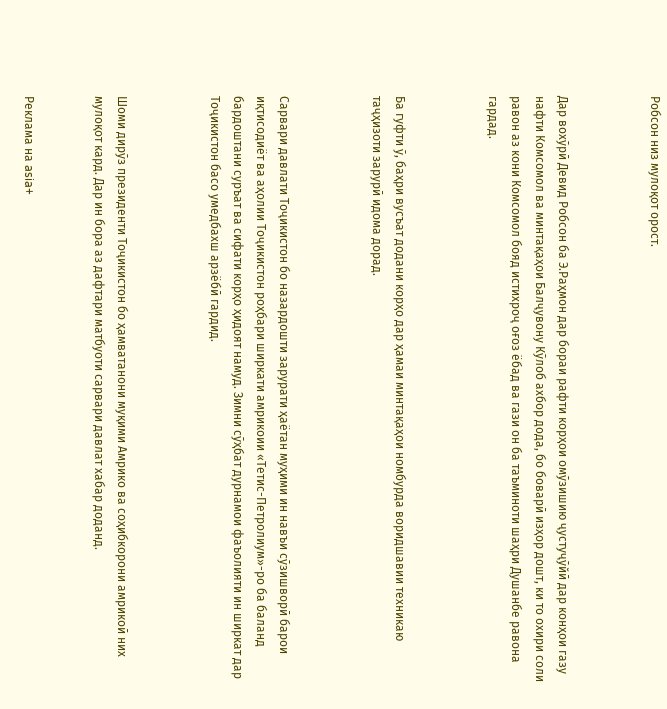Робсон низ мулоқот орост.



Дар вохӯрӣ Девид Робсон ба Э.Раҳмон дар бораи рафти корҳои омӯзишию ҷустуҷӯйӣ дар конҳои газу нафти Комсомол ва минтақаҳои Балҷувону Кӯлоб ахбор дода, бо боварӣ изҳор дошт, ки то охири соли равон аз кони Комсомол бояд истихроҷ оғоз ёбад ва гази он ба таъминоти шаҳри Душанбе равона гардад.



Ба гуфти ӯ, баҳри вусъат додани корҳо дар ҳамаи минтақаҳои номбурда воридшавии техникаю таҷҳизоти зарурӣ идома дорад.



Сарвари давлати Тоҷикистон бо назардошти зарурати ҳаётан муҳими ин навъи сӯзишворӣ барои иқтисодиёт ва аҳолии Тоҷикистон роҳбари ширкати амрикоии «Тетис-Петролиум»-ро ба баланд бардоштани суръат ва сифати корҳо ҳидоят намуд. Зимни сӯҳбат дурнамои фаъолияти ин ширкат дар Тоҷикистон басо умедбахш арзёбӣ гардид.



Шоми дирӯз президенти Тоҷикистон бо ҳамватанони муқими Амрико ва соҳибкорони амрикоӣ них мулоқот кард. Дар ин бора аз дафтари матбуоти сарвари давлат хабар доданд.


Реклама на asia+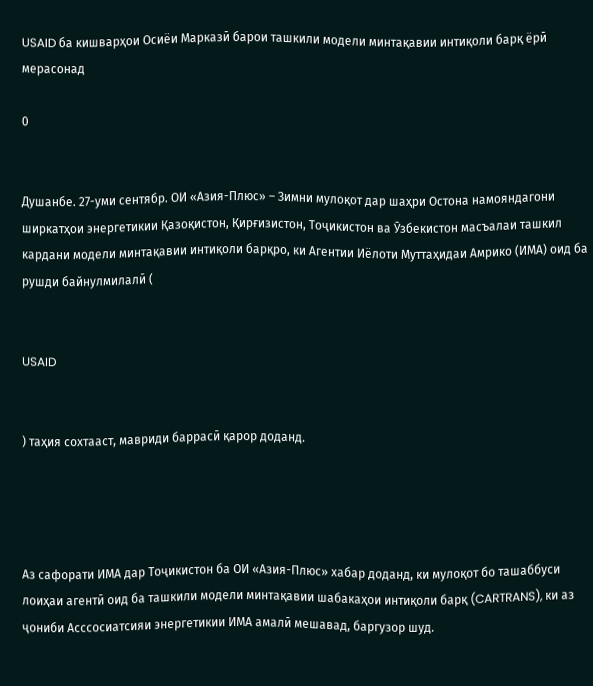USAID ба кишварҳои Осиёи Марказӣ барои ташкили модели минтақавии интиқоли барқ ёрӣ мерасонад

0


Душанбе. 27-уми сентябр. ОИ «Азия-Плюс» – Зимни мулоқот дар шаҳри Остона намояндагони ширкатҳои энергетикии Қазоқистон, Қирғизистон, Тоҷикистон ва Ӯзбекистон масъалаи ташкил кардани модели минтақавии интиқоли барқро, ки Агентии Иёлоти Муттаҳидаи Амрико (ИМА) оид ба рушди байнулмилалӣ (


USAID


) таҳия сохтааст, мавриди баррасӣ қарор доданд.




Аз сафорати ИМА дар Тоҷикистон ба ОИ «Азия-Плюс» хабар доданд, ки мулоқот бо ташаббуси лоиҳаи агентӣ оид ба ташкили модели минтақавии шабакаҳои интиқоли барқ (CARTRANS), ки аз ҷониби Асссосиатсияи энергетикии ИМА амалӣ мешавад, баргузор шуд.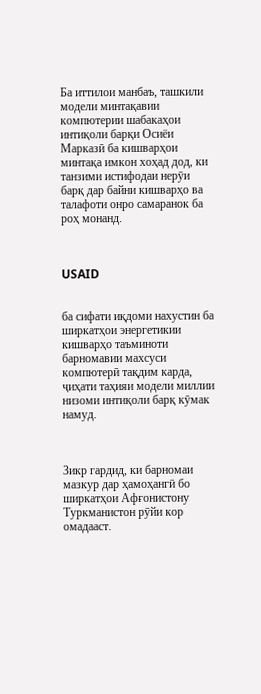Ба иттилои манбаъ, ташкили модели минтақавии компютерии шабакаҳои интиқоли барқи Осиёи Марказӣ ба кишварҳои минтақа имкон хоҳад дод, ки танзими истифодаи нерӯи барқ дар байни кишварҳо ва талафоти онро самаранок ба роҳ монанд.



USAID


ба сифати иқдоми нахустин ба ширкатҳои энергетикии кишварҳо таъминоти барномавии махсуси компютерӣ тақдим карда, ҷиҳати таҳияи модели миллии низоми интиқоли барқ кӯмак намуд.



Зикр гардид, ки барномаи мазкур дар ҳамоҳангӣ бо ширкатҳои Афғонистону Туркманистон рӯйи кор омадааст.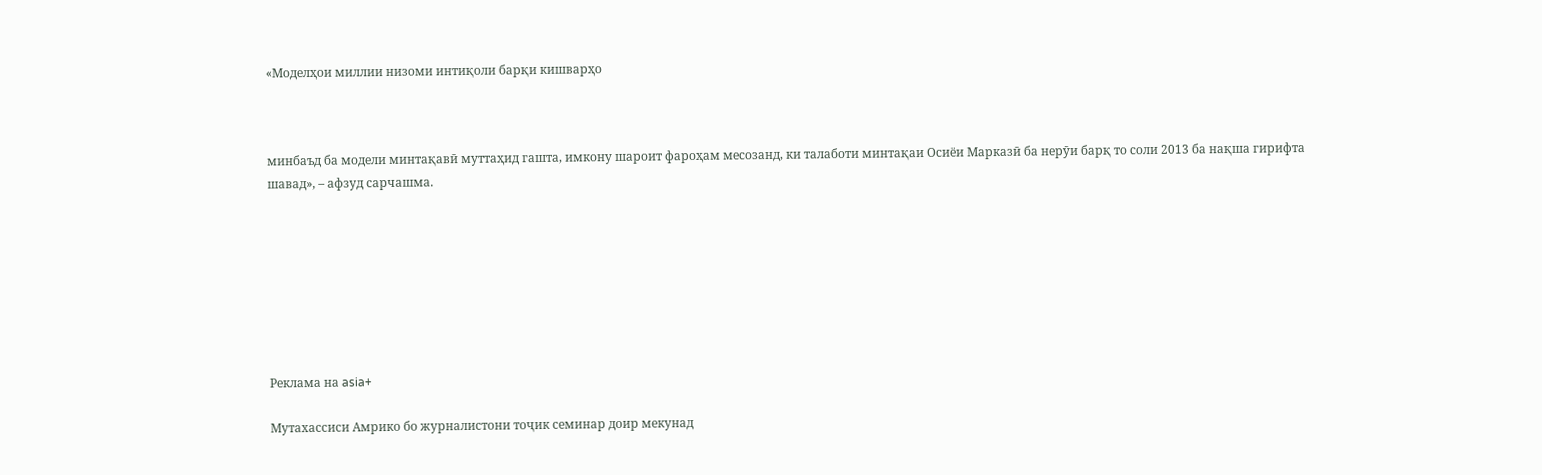«Моделҳои миллии низоми интиқоли барқи кишварҳо



минбаъд ба модели минтақавӣ муттаҳид гашта, имкону шароит фароҳам месозанд, ки талаботи минтақаи Осиёи Марказӣ ба нерӯи барқ то соли 2013 ба нақша гирифта шавад», – афзуд сарчашма.








Реклама на asia+

Мутахассиси Амрико бо журналистони тоҷик семинар доир мекунад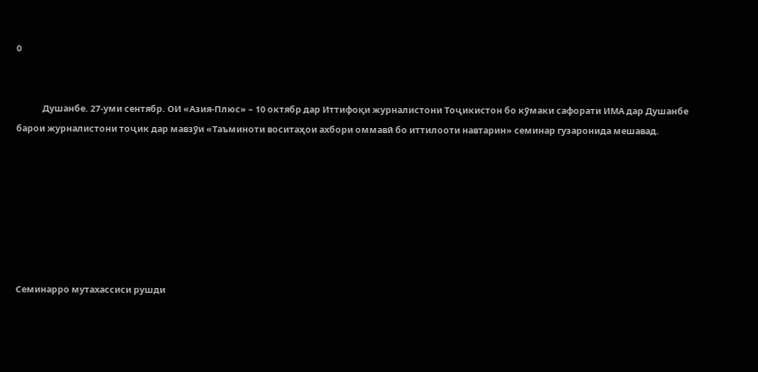0


             Душанбе. 27-уми сентябр. ОИ «Азия-Плюс» – 10 октябр дар Иттифоқи журналистони Тоҷикистон бо кӯмаки сафорати ИМА дар Душанбе барои журналистони тоҷик дар мавзӯи «Таъминоти воситаҳои ахбори оммавӣ бо иттилооти навтарин» семинар гузаронида мешавад.







Семинарро мутахассиси рушди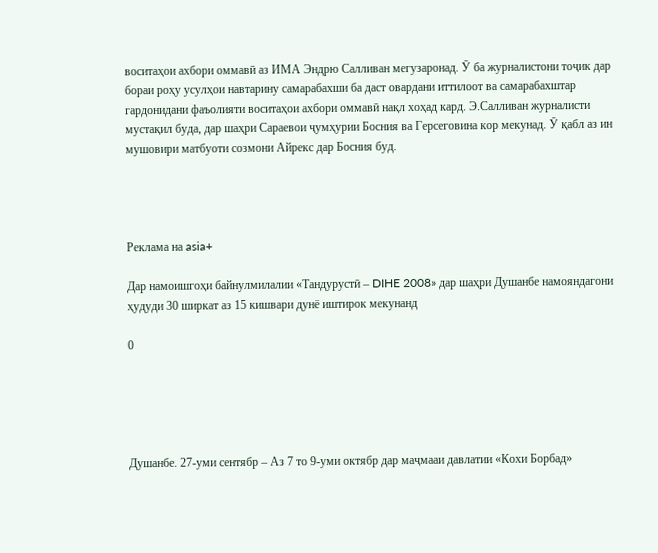воситаҳои ахбори оммавӣ аз ИМА Эндрю Салливан мегузаронад. Ӯ ба журналистони тоҷик дар бораи роҳу усулҳои навтарину самарабахши ба даст овардани иттилоот ва самарабахштар гардонидани фаъолияти воситаҳои ахбори оммавӣ нақл хоҳад кард. Э.Салливан журналисти мустақил буда, дар шаҳри Сараевои ҷумҳурии Босния ва Герсеговина кор мекунад. Ӯ қабл аз ин мушовири матбуоти созмони Айрекс дар Босния буд.




Реклама на asia+

Дар намоишгоҳи байнулмилалии «Тандурустӣ – DIHE 2008» дар шаҳри Душанбе намояндагони ҳудуди 30 ширкат аз 15 кишвари дунё иштирок мекунанд

0





Душанбе. 27-уми сентябр – Аз 7 то 9-уми октябр дар маҷмааи давлатии «Кохи Борбад»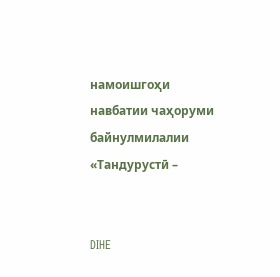намоишгоҳи навбатии чаҳоруми байнулмилалии «Тандурустӣ –


DIHE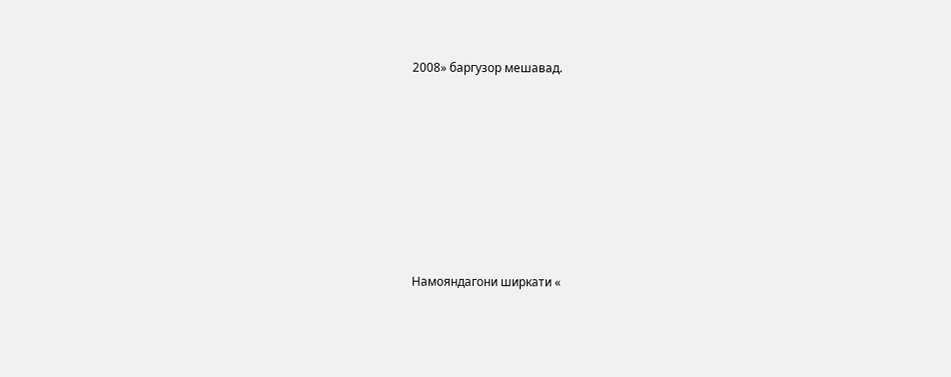2008» баргузор мешавад.







Намояндагони ширкати «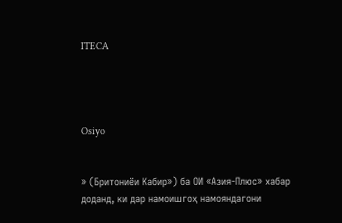ITECA




Osiyo


» (Бритониёи Кабир») ба ОИ «Азия-Плюс» хабар доданд, ки дар намоишгоҳ намояндагони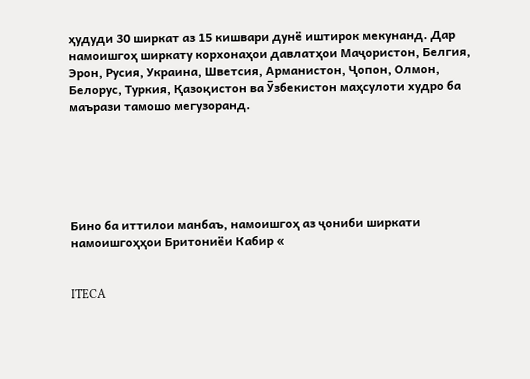ҳудуди 30 ширкат аз 15 кишвари дунё иштирок мекунанд. Дар намоишгоҳ ширкату корхонаҳои давлатҳои Маҷористон, Белгия, Эрон, Русия, Украина, Шветсия, Арманистон, Ҷопон, Олмон, Белорус, Туркия, Қазоқистон ва Ӯзбекистон маҳсулоти худро ба маърази тамошо мегузоранд.






Бино ба иттилои манбаъ, намоишгоҳ аз ҷониби ширкати намоишгоҳҳои Бритониёи Кабир «


ITECA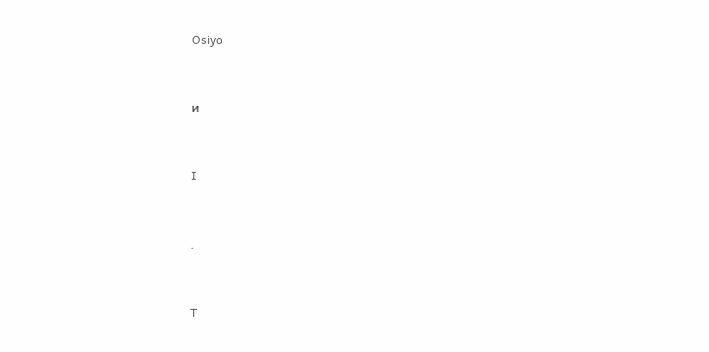Osiyo


и


I


.


T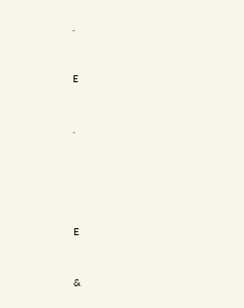.


E


.





E


&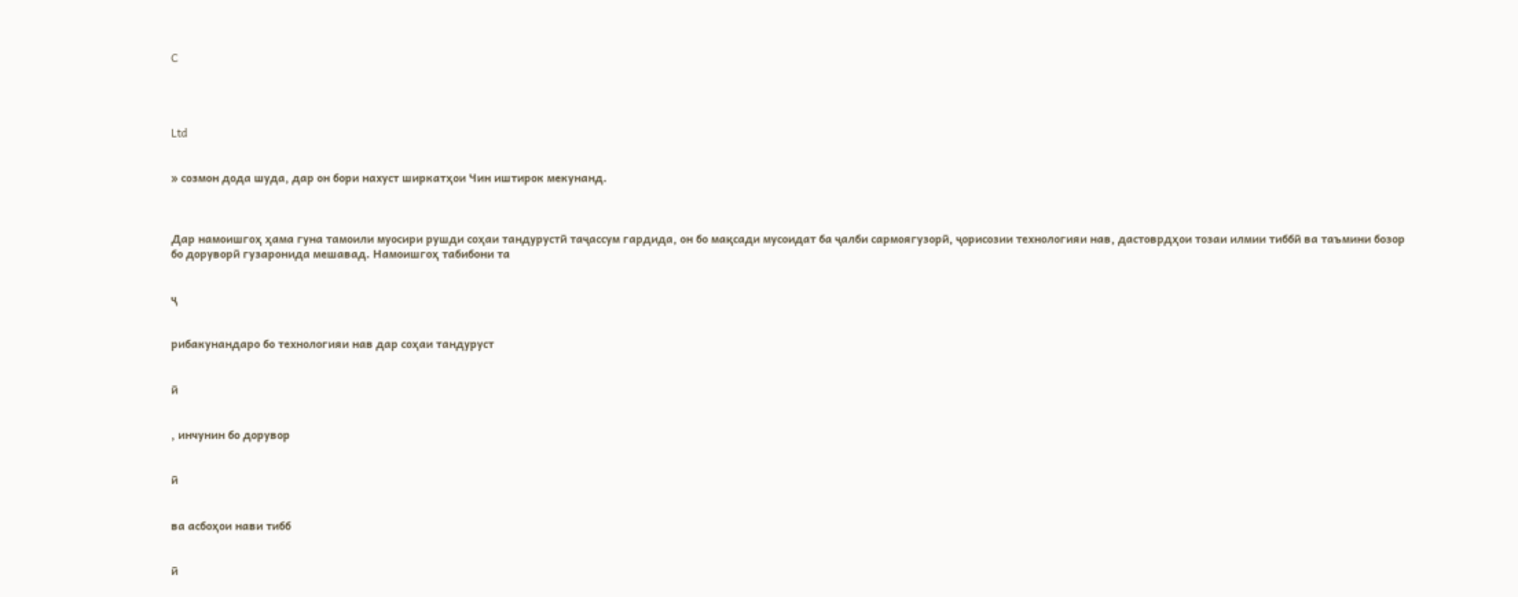C




Ltd


» созмон дода шуда, дар он бори нахуст ширкатҳои Чин иштирок мекунанд.



Дар намоишгоҳ ҳама гуна тамоили муосири рушди соҳаи тандурустӣ таҷассум гардида, он бо мақсади мусоидат ба ҷалби сармоягузорӣ, ҷорисозии технологияи нав, дастоврдҳои тозаи илмии тиббӣ ва таъмини бозор бо доруворӣ гузаронида мешавад. Намоишгоҳ табибони та


ҷ


рибакунандаро бо технологияи нав дар соҳаи тандуруст


ӣ


, инчунин бо дорувор


ӣ


ва асбоҳои нави тибб


ӣ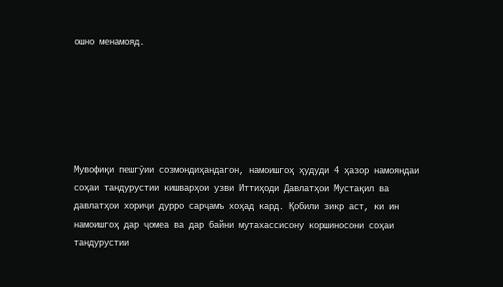ошно менамояд.






Мувофиқи пешгӯии созмондиҳандагон, намоишгоҳ ҳудуди 4 ҳазор намояндаи соҳаи тандурустии кишварҳои узви Иттиҳоди Давлатҳои Мустақил ва давлатҳои хориҷи дурро сарҷамъ хоҳад кард. Қобили зикр аст, ки ин намоишгоҳ дар ҷомеа ва дар байни мутахассисону коршиносони соҳаи тандурустии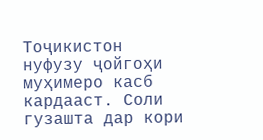Тоҷикистон нуфузу ҷойгоҳи муҳимеро касб кардааст. Соли гузашта дар кори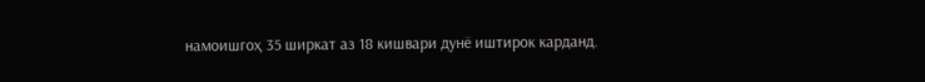намоишгоҳ 35 ширкат аз 18 кишвари дунё иштирок карданд.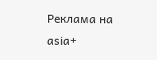Реклама на asia+